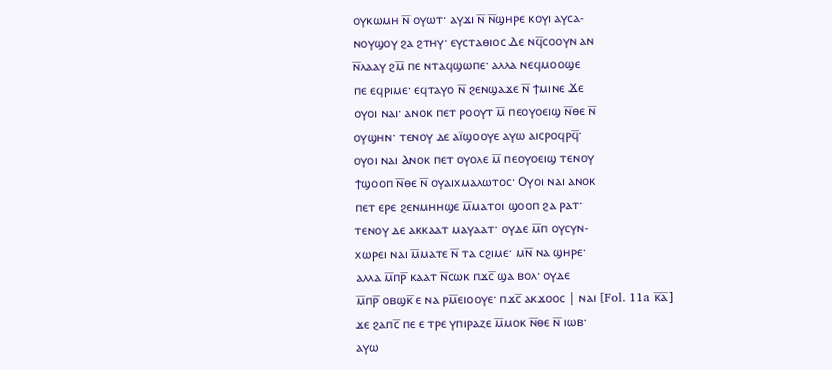ⲟⲩⲕⲱⲙⲏ ⲛ̅ ⲟⲩⲱⲧ· ⲁⲩϫⲓ ⲛ̅ ⲛ̅ϣⲏⲣⲉ ⲕⲟⲩⲓ ⲁⲩⲥⲁ‐
ⲛⲟⲩϣⲟⲩ ϩⲁ ϩⲧⲏⲩ· ⲉⲩⲥⲧⲁⲑⲓⲟⲥ Ⲇⲉ ⲛϥ̅ⲥⲟⲟⲩⲛ ⲁⲛ
ⲛ̅ⲗⲁⲁⲩ ϩⲙ̅ ⲡⲉ ⲛⲧⲁϥϣⲱⲡⲉ· ⲁⲗⲗⲁ ⲛⲉϥⲙⲟⲟϣⲉ
ⲡⲉ ⲉϥⲣⲓⲙⲉ· ⲉϥⲧⲁⲩⲟ ⲛ̅ ϩⲉⲛϣⲁϫⲉ ⲛ̅ ϯⲙⲓⲛⲉ Ϫⲉ
ⲟⲩⲟⲓ ⲛⲁⲓ· ⲁⲛⲟⲕ ⲡⲉⲧ ⲣⲟⲟⲩⲧ ⲙ̅ ⲡⲉⲟⲩⲟⲉⲓϣ ⲛ̅ⲑⲉ ⲛ̅
ⲟⲩϣⲏⲛ· ⲧⲉⲛⲟⲩ ⲇⲉ ⲁⲓ̈ϣⲟⲟⲩⲉ ⲁⲩⲱ ⲁⲓⲥⲣⲟϥⲣϥ̅·
ⲟⲩⲟⲓ ⲛⲁⲓ Ⲁⲛⲟⲕ ⲡⲉⲧ ⲟⲩⲟⲗⲉ ⲙ̅ ⲡⲉⲟⲩⲟⲉⲓϣ ⲧⲉⲛⲟⲩ
ϯϣⲟⲟⲡ ⲛ̅ⲑⲉ ⲛ̅ ⲟⲩⲁⲓⲭⲙⲁⲗⲱⲧⲟⲥ· Ⲟⲩⲟⲓ ⲛⲁⲓ ⲁⲛⲟⲕ
ⲡⲉⲧ ⲉⲣⲉ ϩⲉⲛⲙⲏⲏϣⲉ ⲙ̅ⲙⲁⲧⲟⲓ ϣⲟⲟⲡ ϩⲁ ⲣⲁⲧ·
ⲧⲉⲛⲟⲩ ⲇⲉ ⲁⲕⲕⲁⲁⲧ ⲙⲁⲩⲁⲁⲧ· ⲟⲩⲇⲉ ⲙ̅ⲡ ⲟⲩⲥⲩⲛ‐
ⲭⲱⲣⲉⲓ ⲛⲁⲓ ⲙ̅ⲙⲁⲧⲉ ⲛ̅ ⲧⲁ ⲥϩⲓⲙⲉ· ⲙⲛ̅ ⲛⲁ ϣⲏⲣⲉ·
ⲁⲗⲗⲁ ⲙ̅ⲡⲣ̅ ⲕⲁⲁⲧ ⲛ̅ⲥⲱⲕ ⲡϫⲥ̅ ϣⲁ ⲃⲟⲗ· ⲟⲩⲇⲉ
ⲙ̅ⲡⲣ̅ ⲟⲃϣⲕ̅ ⲉ ⲛⲁ ⲣⲙ̅ⲉⲓⲟⲟⲩⲉ· ⲡϫⲥ̅ ⲁⲕϫⲟⲟⲥ | ⲛⲁⲓ [Fol. 11a ⲕ̅ⲁ̅]
ϫⲉ ϩⲁⲡⲥ̅ ⲡⲉ ⲉ ⲧⲣⲉ ⲩⲡⲓⲣⲁⲍⲉ ⲙ̅ⲙⲟⲕ ⲛ̅ⲑⲉ ⲛ̅ ⲓⲱⲃ·
ⲁⲩⲱ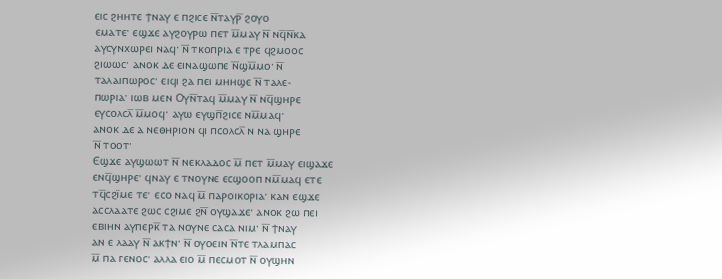ⲉⲓⲥ ϩⲏⲏⲧⲉ ϯⲛⲁⲩ ⲉ ⲡϩⲓⲥⲉ ⲛ̅ⲧⲁⲩⲣ̅ ϩⲟⲩⲟ
ⲉⲙⲁⲧⲉ· ⲉϣϫⲉ ⲁⲩϩⲟⲩⲣⲱ ⲡⲉⲧ ⲙ̅ⲙⲁⲩ ⲛ̅ ⲛϥ̅ⲛ̅ⲕⲁ
ⲁⲩⲥⲩⲛⲭⲱⲣⲉⲓ ⲛⲁϥ· ⲛ̅ ⲧⲕⲟⲡⲣⲓⲁ ⲉ ⲧⲣⲉ ϥϩⲙⲟⲟⲥ
ϩⲓⲱⲱⲥ· ⲁⲛⲟⲕ ⲇⲉ ⲉⲓⲛⲁϣⲱⲡⲉ ⲛ̅ϣⲙ̅ⲙⲟ· ⲛ̅
ⲧⲁⲗⲁⲓⲡⲱⲣⲟⲥ· ⲉⲓϥⲓ ϩⲁ ⲡⲉⲓ ⲙⲏⲏϣⲉ ⲛ̅ ⲧⲁⲗⲉ‐
ⲡⲱⲣⲓⲁ· ⲓⲱⲃ ⲙⲉⲛ Ⲟⲩⲛ̅ⲧⲁϥ ⲙ̅ⲙⲁⲩ ⲛ̅ ⲛϥ̅ϣⲏⲣⲉ
ⲉⲩⲥⲟⲗⲥⲗ̅ ⲙ̅ⲙⲟϥ· ⲁⲩⲱ ⲉⲩϣⲡ̅ϩⲓⲥⲉ ⲛⲙ̅ⲙⲁϥ·
ⲁⲛⲟⲕ ⲇⲉ ⲁ ⲛⲉⲑⲏⲣⲓⲟⲛ ϥⲓ ⲡⲥⲟⲗⲥⲗ̅ ⲛ ⲛⲁ ϣⲏⲣⲉ
ⲛ̅ ⲧⲟⲟⲧ·
Ⲉϣϫⲉ ⲁⲩϣⲱⲱⲧ ⲛ̅ ⲛⲉⲕⲗⲁⲇⲟⲥ ⲙ̅ ⲡⲉⲧ ⲙ̅ⲙⲁⲩ ⲉⲓϣⲁϫⲉ
ⲉⲛϥ̅ϣⲏⲣⲉ· ϥⲛⲁⲩ ⲉ ⲧⲛⲟⲩⲛⲉ ⲉⲥϣⲟⲟⲡ ⲛⲙ̅ⲙⲁϥ ⲉⲧⲉ
ⲧϥ̅ⲥϩⲓ̈ⲙⲉ ⲧⲉ· ⲉⲥⲟ ⲛⲁϥ ⲙ̅ ⲡⲁⲣⲟⲓⲕⲟⲣⲓⲁ· ⲕⲁⲛ ⲉϣϫⲉ
ⲁⲥⲥⲗⲁⲁⲧⲉ ϩⲱⲥ ⲥϩⲓⲙⲉ ϩⲛ̅ ⲟⲩϣⲁϫⲉ· ⲁⲛⲟⲕ ϩⲱ ⲡⲉⲓ
ⲉⲃⲓⲏⲛ ⲁⲩⲡⲉⲣⲕ̅ ⲧⲁ ⲛⲟⲩⲛⲉ ⲥⲁⲥⲁ ⲛⲓⲙ· ⲛ̅ ϯⲛⲁⲩ
ⲁⲛ ⲉ ⲗⲁⲁⲩ ⲛ̅ ⲁⲕϯⲛ· ⲛ̅ ⲟⲩⲟⲉⲓⲛ ⲛ̅ⲧⲉ ⲧⲗⲁⲙⲡⲁⲥ
ⲙ̅ ⲡⲁ ⲅⲉⲛⲟⲥ· ⲁⲗⲗⲁ ⲉⲓⲟ ⲙ̅ ⲡⲉⲥⲙⲟⲧ ⲛ̅ ⲟⲩϣⲏⲛ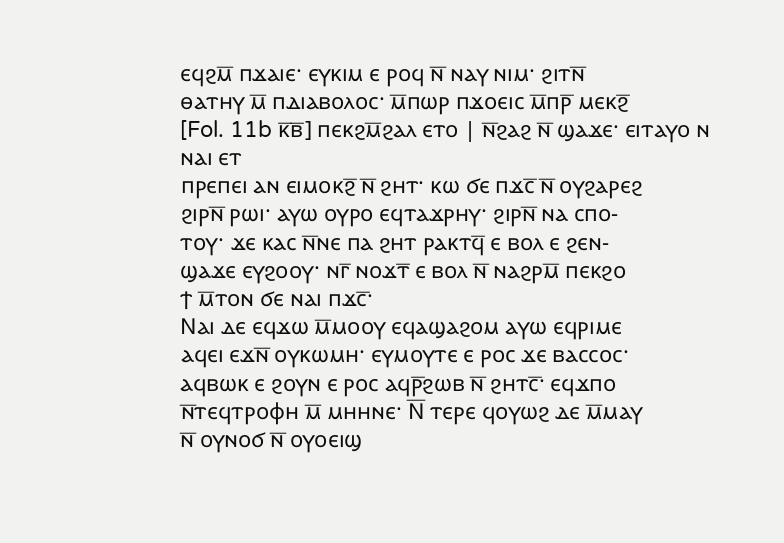ⲉϥϩⲙ̅ ⲡϫⲁⲓⲉ· ⲉⲩⲕⲓⲙ ⲉ ⲣⲟϥ ⲛ̅ ⲛⲁⲩ ⲛⲓⲙ· ϩⲓⲧⲛ̅
ⲑⲁⲧⲏⲩ ⲙ̅ ⲡⲇⲓⲁⲃⲟⲗⲟⲥ· ⲙ̅ⲡⲱⲣ ⲡϫⲟⲉⲓⲥ ⲙ̅ⲡⲣ̅ ⲙⲉⲕϩ̅
[Fol. 11b ⲕ̅ⲃ̅] ⲡⲉⲕϩⲙ̅ϩⲁⲗ ⲉⲧⲟ | ⲛ̅ϩⲁϩ ⲛ̅ ϣⲁϫⲉ· ⲉⲓⲧⲁⲩⲟ ⲛ ⲛⲁⲓ ⲉⲧ
ⲡⲣⲉⲡⲉⲓ ⲁⲛ ⲉⲓⲙⲟⲕϩ̅ ⲛ̅ ϩⲏⲧ· ⲕⲱ ϭⲉ ⲡϫⲥ̅ ⲛ̅ ⲟⲩϩⲁⲣⲉϩ
ϩⲓⲣⲛ̅ ⲣⲱⲓ· ⲁⲩⲱ ⲟⲩⲣⲟ ⲉϥⲧⲁϫⲣⲏⲩ· ϩⲓⲣⲛ̅ ⲛⲁ ⲥⲡⲟ‐
ⲧⲟⲩ· ϫⲉ ⲕⲁⲥ ⲛ̅ⲛⲉ ⲡⲁ ϩⲏⲧ ⲣⲁⲕⲧϥ̅ ⲉ ⲃⲟⲗ ⲉ ϩⲉⲛ‐
ϣⲁϫⲉ ⲉⲩϩⲟⲟⲩ· ⲛⲅ̅ ⲛⲟϫⲧ̅ ⲉ ⲃⲟⲗ ⲛ̅ ⲛⲁϩⲣⲙ̅ ⲡⲉⲕϩⲟ
ϯ ⲙ̅ⲧⲟⲛ ϭⲉ ⲛⲁⲓ ⲡϫⲥ̅·
Ⲛⲁⲓ ⲇⲉ ⲉϥϫⲱ ⲙ̅ⲙⲟⲟⲩ ⲉϥⲁϣⲁϩⲟⲙ ⲁⲩⲱ ⲉϥⲣⲓⲙⲉ
ⲁϥⲉⲓ ⲉϫⲛ̅ ⲟⲩⲕⲱⲙⲏ· ⲉⲩⲙⲟⲩⲧⲉ ⲉ ⲣⲟⲥ ϫⲉ ⲃⲁⲥⲥⲟⲥ·
ⲁϥⲃⲱⲕ ⲉ ϩⲟⲩⲛ ⲉ ⲣⲟⲥ ⲁϥⲣ̅ϩⲱⲃ ⲛ̅ ϩⲏⲧⲥ̅· ⲉϥϫⲡⲟ
ⲛ̅ⲧⲉϥⲧⲣⲟⲫⲏ ⲙ̅ ⲙⲏⲏⲛⲉ· Ⲛ̅ ⲧⲉⲣⲉ ϥⲟⲩⲱϩ ⲇⲉ ⲙ̅ⲙⲁⲩ
ⲛ̅ ⲟⲩⲛⲟϭ ⲛ̅ ⲟⲩⲟⲉⲓϣ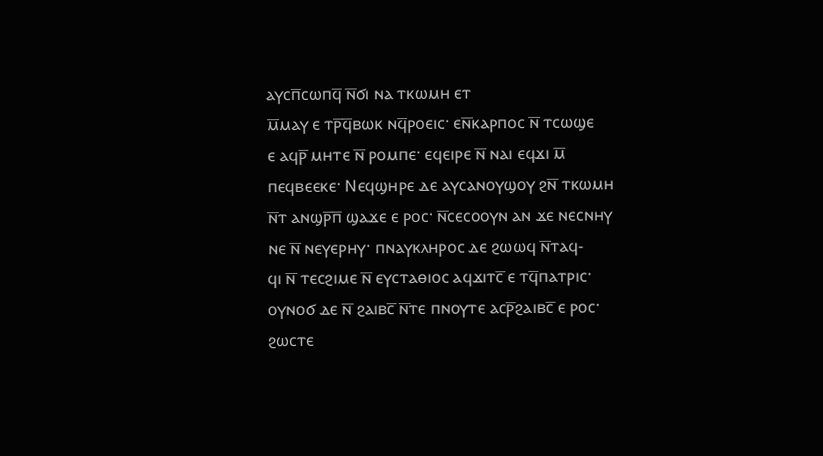ⲁⲩⲥⲡ̅ⲥⲱⲡϥ̅ ⲛ̅ϭⲓ ⲛⲁ ⲧⲕⲱⲙⲏ ⲉⲧ
ⲙ̅ⲙⲁⲩ ⲉ ⲧⲣ̅ϥ̅ⲃⲱⲕ ⲛϥ̅ⲣⲟⲉⲓⲥ· ⲉⲛ̅ⲕⲁⲣⲡⲟⲥ ⲛ̅ ⲧⲥⲱϣⲉ
ⲉ ⲁϥⲣ̅ ⲙⲏⲧⲉ ⲛ̅ ⲣⲟⲙⲡⲉ· ⲉϥⲉⲓⲣⲉ ⲛ̅ ⲛⲁⲓ ⲉϥϫⲓ ⲙ̅
ⲡⲉϥⲃⲉⲉⲕⲉ· Ⲛⲉϥϣⲏⲣⲉ ⲇⲉ ⲁⲩⲥⲁⲛⲟⲩϣⲟⲩ ϩⲛ̅ ⲧⲕⲱⲙⲏ
ⲛ̅ⲧ ⲁⲛϣⲣ̅ⲡ̅ ϣⲁϫⲉ ⲉ ⲣⲟⲥ· ⲛ̅ⲥⲉⲥⲟⲟⲩⲛ ⲁⲛ ϫⲉ ⲛⲉⲥⲛⲏⲩ
ⲛⲉ ⲛ̅ ⲛⲉⲩⲉⲣⲏⲩ· ⲡⲛⲁⲩⲕⲗⲏⲣⲟⲥ ⲇⲉ ϩⲱⲱϥ ⲛ̅ⲧⲁϥ‐
ϥⲓ ⲛ̅ ⲧⲉⲥϩⲓⲙⲉ ⲛ̅ ⲉⲩⲥⲧⲁⲑⲓⲟⲥ ⲁϥϫⲓⲧⲥ̅ ⲉ ⲧϥ̅ⲡⲁⲧⲣⲓⲥ·
ⲟⲩⲛⲟϭ ⲇⲉ ⲛ̅ ϩⲁⲓⲃⲥ̅ ⲛ̅ⲧⲉ ⲡⲛⲟⲩⲧⲉ ⲁⲥⲣ̅ϩⲁⲓⲃⲥ̅ ⲉ ⲣⲟⲥ·
ϩⲱⲥⲧⲉ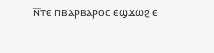ⲛ̅ⲧⲉ ⲡⲃⲁⲣⲃⲁⲣⲟⲥ ⲉϣϫⲱϩ ⲉ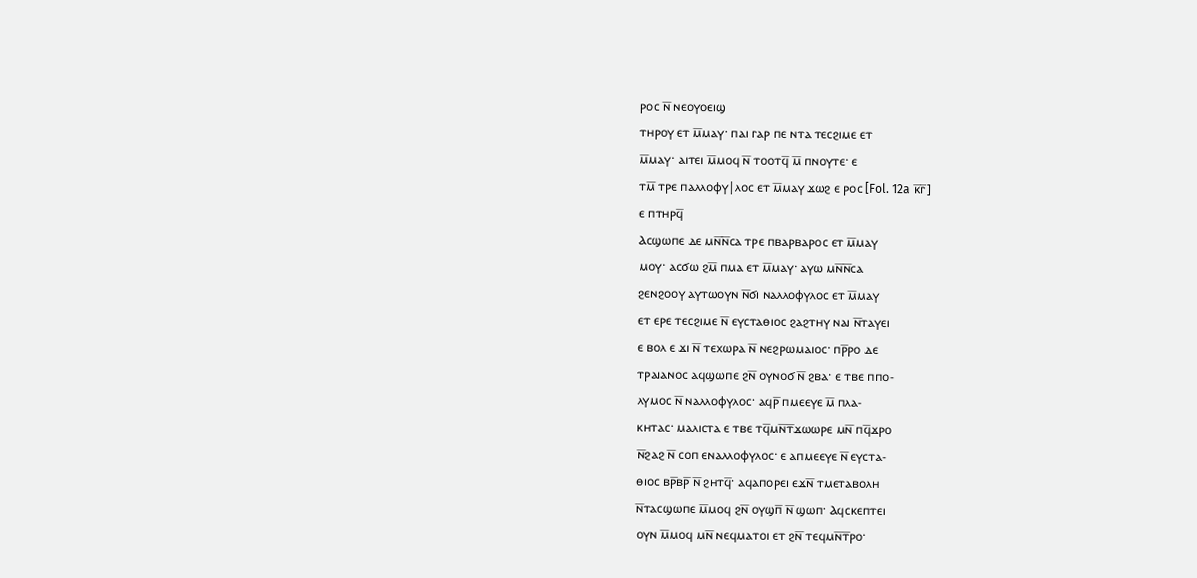ⲣⲟⲥ ⲛ̅ ⲛⲉⲟⲩⲟⲉⲓϣ
ⲧⲏⲣⲟⲩ ⲉⲧ ⲙ̅ⲙⲁⲩ· ⲡⲁⲓ ⲅⲁⲣ ⲡⲉ ⲛⲧⲁ ⲧⲉⲥϩⲓⲙⲉ ⲉⲧ
ⲙ̅ⲙⲁⲩ· ⲁⲓⲧⲉⲓ ⲙ̅ⲙⲟϥ ⲛ̅ ⲧⲟⲟⲧϥ̅ ⲙ̅ ⲡⲛⲟⲩⲧⲉ· ⲉ
ⲧⲙ̅ ⲧⲣⲉ ⲡⲁⲗⲗⲟⲫⲩ|ⲗⲟⲥ ⲉⲧ ⲙ̅ⲙⲁⲩ ϫⲱϩ ⲉ ⲣⲟⲥ [Fol. 12a ⲕ̅ⲅ̅]
ⲉ ⲡⲧⲏⲣϥ̅
Ⲁⲥϣⲱⲡⲉ ⲇⲉ ⲙⲛ̅ⲛ̅ⲥⲁ ⲧⲣⲉ ⲡⲃⲁⲣⲃⲁⲣⲟⲥ ⲉⲧ ⲙ̅ⲙⲁⲩ
ⲙⲟⲩ· ⲁⲥϭⲱ ϩⲙ̅ ⲡⲙⲁ ⲉⲧ ⲙ̅ⲙⲁⲩ· ⲁⲩⲱ ⲙⲛ̅ⲛ̅ⲥⲁ
ϩⲉⲛϩⲟⲟⲩ ⲁⲩⲧⲱⲟⲩⲛ ⲛ̅ϭⲓ ⲛⲁⲗⲗⲟⲫⲩⲗⲟⲥ ⲉⲧ ⲙ̅ⲙⲁⲩ
ⲉⲧ ⲉⲣⲉ ⲧⲉⲥϩⲓⲙⲉ ⲛ̅ ⲉⲩⲥⲧⲁⲑⲓⲟⲥ ϩⲁϩⲧⲏⲩ ⲛⲁⲓ ⲛ̅ⲧⲁⲩⲉⲓ
ⲉ ⲃⲟⲗ ⲉ ϫⲓ ⲛ̅ ⲧⲉⲭⲱⲣⲁ ⲛ̅ ⲛⲉϩⲣⲱⲙⲁⲓⲟⲥ· ⲡⲣ̅ⲣⲟ ⲇⲉ
ⲧⲣⲁⲓⲁⲛⲟⲥ ⲁϥϣⲱⲡⲉ ϩⲛ̅ ⲟⲩⲛⲟϭ ⲛ̅ ϩⲃⲁ· ⲉ ⲧⲃⲉ ⲡⲡⲟ‐
ⲗⲩⲙⲟⲥ ⲛ̅ ⲛⲁⲗⲗⲟⲫⲩⲗⲟⲥ· ⲁϥⲣ̅ ⲡⲙⲉⲉⲩⲉ ⲙ̅ ⲡⲗⲁ‐
ⲕⲏⲧⲁⲥ· ⲙⲁⲗⲓⲥⲧⲁ ⲉ ⲧⲃⲉ ⲧϥ̅ⲙⲛ̅ⲧ̅ϫⲱⲱⲣⲉ ⲙⲛ̅ ⲡϥ̅ϫⲣⲟ
ⲛ̅ϩⲁϩ ⲛ̅ ⲥⲟⲡ ⲉⲛⲁⲗⲗⲟⲫⲩⲗⲟⲥ· ⲉ ⲁⲡⲙⲉⲉⲩⲉ ⲛ̅ ⲉⲩⲥⲧⲁ‐
ⲑⲓⲟⲥ ⲃⲣ̅ⲃⲣ̅ ⲛ̅ ϩⲏⲧϥ̅· ⲁϥⲁⲡⲟⲣⲉⲓ ⲉϫⲛ̅ ⲧⲙⲉⲧⲁⲃⲟⲗⲏ
ⲛ̅ⲧⲁⲥϣⲱⲡⲉ ⲙ̅ⲙⲟϥ ϩⲛ̅ ⲟⲩϣⲡ̅ ⲛ̅ ϣⲱⲡ· Ⲁϥⲥⲕⲉⲡⲧⲉⲓ
ⲟⲩⲛ ⲙ̅ⲙⲟϥ ⲙⲛ̅ ⲛⲉϥⲙⲁⲧⲟⲓ ⲉⲧ ϩⲛ̅ ⲧⲉϥⲙⲛ̅ⲧ̅ⲣⲟ·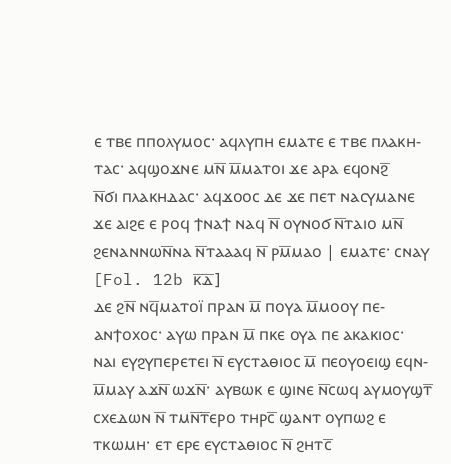ⲉ ⲧⲃⲉ ⲡⲡⲟⲗⲩⲙⲟⲥ· ⲁϥⲗⲩⲡⲏ ⲉⲙⲁⲧⲉ ⲉ ⲧⲃⲉ ⲡⲗⲁⲕⲏ‐
ⲧⲁⲥ· ⲁϥϣⲟϫⲛⲉ ⲙⲛ̅ ⲙ̅ⲙⲁⲧⲟⲓ ϫⲉ ⲁⲣⲁ ⲉϥⲟⲛϩ̅
ⲛ̅ϭⲓ ⲡⲗⲁⲕⲏⲇⲁⲥ· ⲁϥϫⲟⲟⲥ ⲇⲉ ϫⲉ ⲡⲉⲧ ⲛⲁⲥⲩⲙⲁⲛⲉ
ϫⲉ ⲁⲓϩⲉ ⲉ ⲣⲟϥ ϯⲛⲁϯ ⲛⲁϥ ⲛ̅ ⲟⲩⲛⲟϭ ⲛ̅ⲧⲁⲓⲟ ⲙⲛ̅
ϩⲉⲛⲁⲛⲛⲱⲛ̅ⲛⲁ ⲛ̅ⲧⲁⲁⲁϥ ⲛ̅ ⲣⲙ̅ⲙⲁⲟ | ⲉⲙⲁⲧⲉ· ⲥⲛⲁⲩ [Fol. 12b ⲕ̅ⲇ̅]
ⲇⲉ ϩⲛ̅ ⲛϥ̅ⲙⲁⲧⲟⲓ̈ ⲡⲣⲁⲛ ⲙ̅ ⲡⲟⲩⲁ ⲙ̅ⲙⲟⲟⲩ ⲡⲉ‐
ⲁⲛϯⲟⲭⲟⲥ· ⲁⲩⲱ ⲡⲣⲁⲛ ⲙ̅ ⲡⲕⲉ ⲟⲩⲁ ⲡⲉ ⲁⲕⲁⲕⲓⲟⲥ·
ⲛⲁⲓ ⲉⲩϩⲩⲡⲉⲣⲉⲧⲉⲓ ⲛ̅ ⲉⲩⲥⲧⲁⲑⲓⲟⲥ ⲙ̅ ⲡⲉⲟⲩⲟⲉⲓϣ ⲉϥⲛ‐
ⲙ̅ⲙⲁⲩ ⲁϫⲛ̅ ⲱϫⲛ̅· ⲁⲩⲃⲱⲕ ⲉ ϣⲓⲛⲉ ⲛ̅ⲥⲱϥ ⲁⲩⲙⲟⲩϣⲧ̅
ⲥⲭⲉⲇⲱⲛ ⲛ̅ ⲧⲙⲛ̅ⲧ̅ⲉⲣⲟ ⲧⲏⲣⲥ̅ ϣⲁⲛⲧ ⲟⲩⲡⲱϩ ⲉ
ⲧⲕⲱⲙⲏ· ⲉⲧ ⲉⲣⲉ ⲉⲩⲥⲧⲁⲑⲓⲟⲥ ⲛ̅ ϩⲏⲧⲥ̅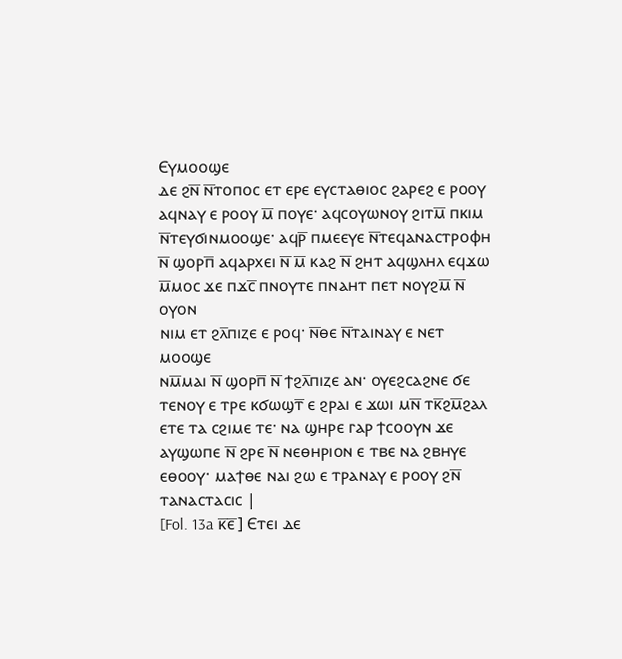Ⲉⲩⲙⲟⲟϣⲉ
ⲇⲉ ϩⲛ̅ ⲛ̅ⲧⲟⲡⲟⲥ ⲉⲧ ⲉⲣⲉ ⲉⲩⲥⲧⲁⲑⲓⲟⲥ ϩⲁⲣⲉϩ ⲉ ⲣⲟⲟⲩ
ⲁϥⲛⲁⲩ ⲉ ⲣⲟⲟⲩ ⲙ̅ ⲡⲟⲩⲉ· ⲁϥⲥⲟⲩⲱⲛⲟⲩ ϩⲓⲧⲙ̅ ⲡⲕⲓⲙ
ⲛ̅ⲧⲉⲩϭⲓⲛⲙⲟⲟϣⲉ· ⲁϥⲣ̅ ⲡⲙⲉⲉⲩⲉ ⲛ̅ⲧⲉϥⲁⲛⲁⲥⲧⲣⲟⲫⲏ
ⲛ̅ ϣⲟⲣⲡ̅ ⲁϥⲁⲣⲭⲉⲓ ⲛ̅ ⲙ̅ ⲕⲁϩ ⲛ̅ ϩⲏⲧ ⲁϥϣⲗⲏⲗ ⲉϥϫⲱ
ⲙ̅ⲙⲟⲥ ϫⲉ ⲡϫⲥ̅ ⲡⲛⲟⲩⲧⲉ ⲡⲛⲁⲏⲧ ⲡⲉⲧ ⲛⲟⲩϩⲙ̅ ⲛ̅ ⲟⲩⲟⲛ
ⲛⲓⲙ ⲉⲧ ϩⲗ̅ⲡⲓⲍⲉ ⲉ ⲣⲟϥ· ⲛ̅ⲑⲉ ⲛ̅ⲧⲁⲓⲛⲁⲩ ⲉ ⲛⲉⲧ ⲙⲟⲟϣⲉ
ⲛⲙ̅ⲙⲁⲓ ⲛ̅ ϣⲟⲣⲡ̅ ⲛ̅ ϯϩⲗ̅ⲡⲓⲍⲉ ⲁⲛ· ⲟⲩⲉϩⲥⲁϩⲛⲉ ϭⲉ
ⲧⲉⲛⲟⲩ ⲉ ⲧⲣⲉ ⲕϭⲱϣⲧ̅ ⲉ ϩⲣⲁⲓ ⲉ ϫⲱⲓ ⲙⲛ̅ ⲧⲕ̅ϩⲙ̅ϩⲁⲗ
ⲉⲧⲉ ⲧⲁ ⲥϩⲓⲙⲉ ⲧⲉ· ⲛⲁ ϣⲏⲣⲉ ⲅⲁⲣ ϯⲥⲟⲟⲩⲛ ϫⲉ
ⲁⲩϣⲱⲡⲉ ⲛ̅ ϩⲣⲉ ⲛ̅ ⲛⲉⲑⲏⲣⲓⲟⲛ ⲉ ⲧⲃⲉ ⲛⲁ ϩⲃⲏⲩⲉ
ⲉⲑⲟⲟⲩ· ⲙⲁϯⲑⲉ ⲛⲁⲓ ϩⲱ ⲉ ⲧⲣⲁⲛⲁⲩ ⲉ ⲣⲟⲟⲩ ϩⲛ̅
ⲧⲁⲛⲁⲥⲧⲁⲥⲓⲥ |
[Fol. 13a ⲕ̅ⲉ̅] Ⲉⲧⲉⲓ ⲇⲉ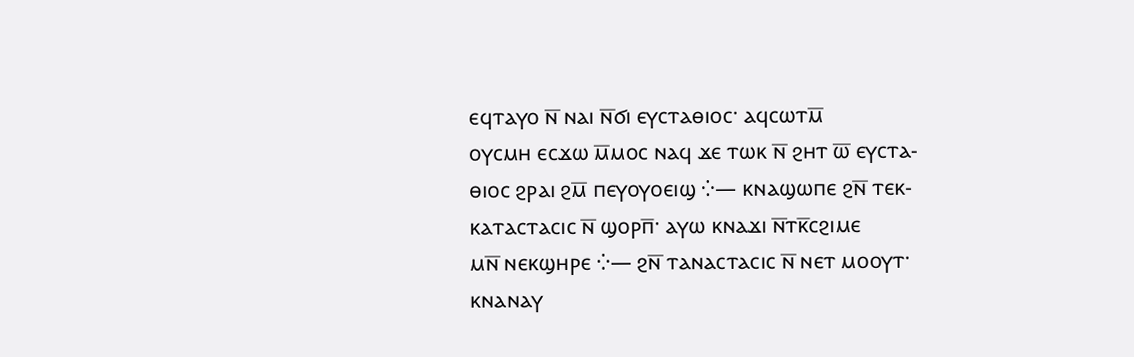ⲉϥⲧⲁⲩⲟ ⲛ̅ ⲛⲁⲓ ⲛ̅ϭⲓ ⲉⲩⲥⲧⲁⲑⲓⲟⲥ· ⲁϥⲥⲱⲧⲙ̅
ⲟⲩⲥⲙⲏ ⲉⲥϫⲱ ⲙ̅ⲙⲟⲥ ⲛⲁϥ ϫⲉ ⲧⲱⲕ ⲛ̅ ϩⲏⲧ ⲱ̅ ⲉⲩⲥⲧⲁ‐
ⲑⲓⲟⲥ ϩⲣⲁⲓ ϩⲙ̅ ⲡⲉⲩⲟⲩⲟⲉⲓϣ ⁛— ⲕⲛⲁϣⲱⲡⲉ ϩⲛ̅ ⲧⲉⲕ‐
ⲕⲁⲧⲁⲥⲧⲁⲥⲓⲥ ⲛ̅ ϣⲟⲣⲡ̅· ⲁⲩⲱ ⲕⲛⲁϫⲓ ⲛ̅ⲧⲕ̅ⲥϩⲓⲙⲉ
ⲙⲛ̅ ⲛⲉⲕϣⲏⲣⲉ ⁛— ϩⲛ̅ ⲧⲁⲛⲁⲥⲧⲁⲥⲓⲥ ⲛ̅ ⲛⲉⲧ ⲙⲟⲟⲩⲧ·
ⲕⲛⲁⲛⲁⲩ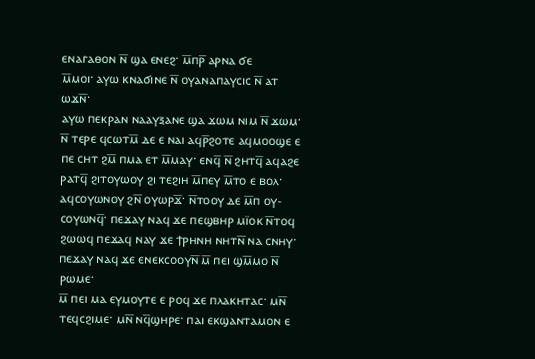ⲉⲛⲁⲅⲁⲑⲟⲛ ⲛ̅ ϣⲁ ⲉⲛⲉϩ· ⲙ̅ⲡⲣ̅ ⲁⲣⲛⲁ ϭⲉ
ⲙ̅ⲙⲟⲓ· ⲁⲩⲱ ⲕⲛⲁϭⲓⲛⲉ ⲛ̅ ⲟⲩⲁⲛⲁⲡⲁⲩⲥⲓⲥ ⲛ̅ ⲁⲧ ⲱϫⲛ̅·
ⲁⲩⲱ ⲡⲉⲕⲣⲁⲛ ⲛⲁⲁⲩⲝⲁⲛⲉ ϣⲁ ϫⲱⲙ ⲛⲓⲙ ⲛ̅ ϫⲱⲙ·
ⲛ̅ ⲧⲉⲣⲉ ϥⲥⲱⲧⲙ̅ ⲇⲉ ⲉ ⲛⲁⲓ ⲁϥⲣ̅ϩⲟⲧⲉ ⲁϥⲙⲟⲟϣⲉ ⲉ
ⲡⲉ ⲥⲏⲧ ϩⲙ̅ ⲡⲙⲁ ⲉⲧ ⲙ̅ⲙⲁⲩ· ⲉⲛϥ̅ ⲛ̅ ϩⲏⲧϥ̅ ⲁϥⲁϩⲉ
ⲣⲁⲧϥ̅ ϩⲓⲧⲟⲩⲱⲟⲩ ϩⲓ ⲧⲉϩⲓⲏ ⲙ̅ⲡⲉⲩ ⲙ̅ⲧⲟ ⲉ ⲃⲟⲗ·
ⲁϥⲥⲟⲩⲱⲛⲟⲩ ϩⲛ̅ ⲟⲩⲱⲣϫ̅· ⲛ̅ⲧⲟⲟⲩ ⲇⲉ ⲙ̅ⲡ ⲟⲩ‐
ⲥⲟⲩⲱⲛϥ̅· ⲡⲉϫⲁⲩ ⲛⲁϥ ϫⲉ ⲡⲉϣⲃⲏⲣ ⲙⲓ̈ⲟⲕ ⲛ̅ⲧⲟϥ
ϩⲱⲱϥ ⲡⲉϫⲁϥ ⲛⲁⲩ ϫⲉ ϯⲣⲏⲛⲏ ⲛⲏⲧⲛ̅ ⲛⲁ ⲥⲛⲏⲩ·
ⲡⲉϫⲁⲩ ⲛⲁϥ ϫⲉ ⲉⲛⲉⲕⲥⲟⲟⲩⲛ̅ ⲙ̅ ⲡⲉⲓ ϣⲙ̅ⲙⲟ ⲛ̅ ⲣⲱⲙⲉ·
ⲙ̅ ⲡⲉⲓ ⲙⲁ ⲉⲩⲙⲟⲩⲧⲉ ⲉ ⲣⲟϥ ϫⲉ ⲡⲗⲁⲕⲏⲧⲁⲥ· ⲙⲛ̅
ⲧⲉϥⲥϩⲓⲙⲉ· ⲙⲛ̅ ⲛϥ̅ϣⲏⲣⲉ· ⲡⲁⲓ ⲉⲕϣⲁⲛⲧⲁⲙⲟⲛ ⲉ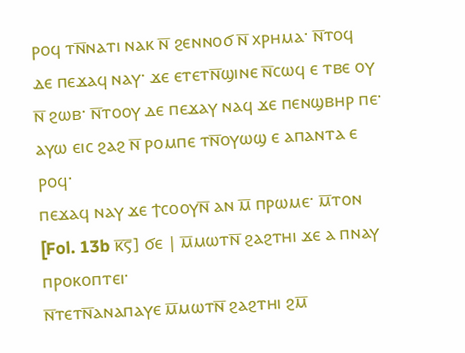ⲣⲟϥ ⲧⲛ̅ⲛⲁⲧⲓ ⲛⲁⲕ ⲛ̅ ϩⲉⲛⲛⲟϭ ⲛ̅ ⲭⲣⲏⲙⲁ· ⲛ̅ⲧⲟϥ
ⲇⲉ ⲡⲉϫⲁϥ ⲛⲁⲩ· ϫⲉ ⲉⲧⲉⲧⲛ̅ϣⲓⲛⲉ ⲛ̅ⲥⲱϥ ⲉ ⲧⲃⲉ ⲟⲩ
ⲛ̅ ϩⲱⲃ· ⲛ̅ⲧⲟⲟⲩ ⲇⲉ ⲡⲉϫⲁⲩ ⲛⲁϥ ϫⲉ ⲡⲉⲛϣⲃⲏⲣ ⲡⲉ·
ⲁⲩⲱ ⲉⲓⲥ ϩⲁϩ ⲛ̅ ⲣⲟⲙⲡⲉ ⲧⲛ̅ⲟⲩⲱϣ ⲉ ⲁⲡⲁⲛⲧⲁ ⲉ ⲣⲟϥ·
ⲡⲉϫⲁϥ ⲛⲁⲩ ϫⲉ ϯⲥⲟⲟⲩⲛ̅ ⲁⲛ ⲙ̅ ⲡⲣⲱⲙⲉ· ⲙ̅ⲧⲟⲛ
[Fol. 13b ⲕ̅ⲋ̅] ϭⲉ | ⲙ̅ⲙⲱⲧⲛ̅ ϩⲁϩⲧⲏⲓ ϫⲉ ⲁ ⲡⲛⲁⲩ ⲡⲣⲟⲕⲟⲡⲧⲉⲓ·
ⲛ̅ⲧⲉⲧⲛ̅ⲁⲛⲁⲡⲁⲩⲉ ⲙ̅ⲙⲱⲧⲛ̅ ϩⲁϩⲧⲏⲓ ϩⲙ̅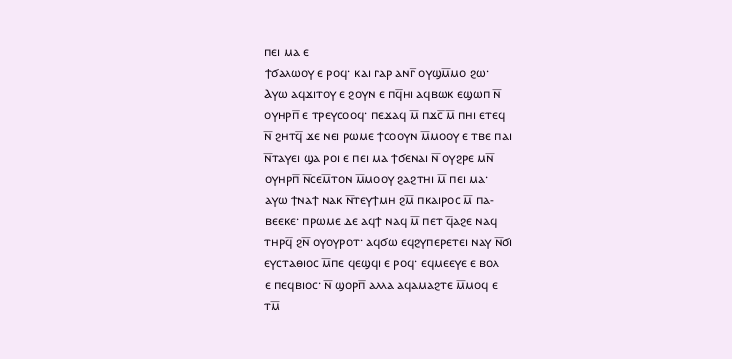ⲡⲉⲓ ⲙⲁ ⲉ
ϯϭⲁⲗⲱⲟⲩ ⲉ ⲣⲟϥ· ⲕⲁⲓ ⲅⲁⲣ ⲁⲛⲅ̅ ⲟⲩϣⲙ̅ⲙⲟ ϩⲱ·
Ⲁⲩⲱ ⲁϥϫⲓⲧⲟⲩ ⲉ ϩⲟⲩⲛ ⲉ ⲡϥ̅ⲏⲓ ⲁϥⲃⲱⲕ ⲉϣⲱⲡ ⲛ̅
ⲟⲩⲏⲣⲡ̅ ⲉ ⲧⲣⲉⲩⲥⲟⲟϥ· ⲡⲉϫⲁϥ ⲙ̅ ⲡϫⲥ̅ ⲙ̅ ⲡⲏⲓ ⲉⲧⲉϥ
ⲛ̅ ϩⲏⲧϥ̅ ϫⲉ ⲛⲉⲓ ⲣⲱⲙⲉ ϯⲥⲟⲟⲩⲛ ⲙ̅ⲙⲟⲟⲩ ⲉ ⲧⲃⲉ ⲡⲁⲓ
ⲛ̅ⲧⲁⲩⲉⲓ ϣⲁ ⲣⲟⲓ ⲉ ⲡⲉⲓ ⲙⲁ ϯϭⲉⲛⲁⲓ ⲛ̅ ⲟⲩϩⲣⲉ ⲙⲛ̅
ⲟⲩⲏⲣⲡ̅ ⲛ̅ⲥⲉⲙ̅ⲧⲟⲛ ⲙ̅ⲙⲟⲟⲩ ϩⲁϩⲧⲏⲓ ⲙ̅ ⲡⲉⲓ ⲙⲁ·
ⲁⲩⲱ ϯⲛⲁϯ ⲛⲁⲕ ⲛ̅ⲧⲉⲩϯⲙⲏ ϩⲙ̅ ⲡⲕⲁⲓⲣⲟⲥ ⲙ̅ ⲡⲁ‐
ⲃⲉⲉⲕⲉ· ⲡⲣⲱⲙⲉ ⲇⲉ ⲁϥϯ ⲛⲁϥ ⲙ̅ ⲡⲉⲧ ϥ̅ⲁϩⲉ ⲛⲁϥ
ⲧⲏⲣϥ̅ ϩⲛ̅ ⲟⲩⲟⲩⲣⲟⲧ· ⲁϥϭⲱ ⲉϥϩⲩⲡⲉⲣⲉⲧⲉⲓ ⲛⲁⲩ ⲛ̅ϭⲓ
ⲉⲩⲥⲧⲁⲑⲓⲟⲥ ⲙ̅ⲡⲉ ϥⲉϣϥⲓ ⲉ ⲣⲟϥ· ⲉϥⲙⲉⲉⲩⲉ ⲉ ⲃⲟⲗ
ⲉ ⲡⲉϥⲃⲓⲟⲥ· ⲛ̅ ϣⲟⲣⲡ̅ ⲁⲗⲗⲁ ⲁϥⲁⲙⲁϩⲧⲉ ⲙ̅ⲙⲟϥ ⲉ
ⲧⲙ̅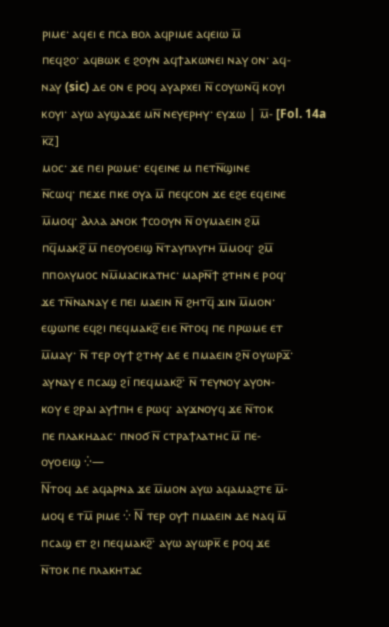ⲣⲓⲙⲉ· ⲁϥⲉⲓ ⲉ ⲡⲥⲁ ⲃⲟⲗ ⲁϥⲣⲓⲙⲉ ⲁϥⲉⲓⲱ ⲙ̅
ⲡⲉϥϩⲟ· ⲁϥⲃⲱⲕ ⲉ ϩⲟⲩⲛ ⲁϥϯⲁⲕⲱⲛⲉⲓ ⲛⲁⲩ ⲟⲛ· ⲁϥ‐
ⲛⲁⲩ (sic) ⲇⲉ ⲟⲛ ⲉ ⲣⲟϥ ⲁⲩⲁⲣⲭⲉⲓ ⲛ̅ ⲥⲟⲩⲱⲛϥ̅ ⲕⲟⲩⲓ
ⲕⲟⲩⲓ· ⲁⲩⲱ ⲁⲩϣⲁϫⲉ ⲙⲛ̅ ⲛⲉⲩⲉⲣⲏⲩ· ⲉⲩϫⲱ | ⲙ̅‐ [Fol. 14a ⲕ̅ⲍ̅]
ⲙⲟⲥ· ϫⲉ ⲡⲉⲓ ⲣⲱⲙⲉ· ⲉϥⲉⲓⲛⲉ ⲙ ⲡⲉⲧⲛ̅ϣⲓⲛⲉ
ⲛ̅ⲥⲱϥ· ⲡⲉϫⲉ ⲡⲕⲉ ⲟⲩⲁ ⲙ̅ ⲡⲉϥⲥⲟⲛ ϫⲉ ⲉϩⲉ ⲉϥⲉⲓⲛⲉ
ⲙ̅ⲙⲟϥ· Ⲁⲗⲗⲁ ⲁⲛⲟⲕ ϯⲥⲟⲟⲩⲛ ⲛ̅ ⲟⲩⲙⲁⲉⲓⲛ ϩⲙ̅
ⲡϥ̅ⲙⲁⲕϩ̅ ⲙ̅ ⲡⲉⲟⲩⲟⲉⲓϣ ⲛ̅ⲧⲁⲩⲡⲗⲩⲅⲏ ⲙ̅ⲙⲟϥ· ϩⲙ̅
ⲡⲡⲟⲗⲩⲙⲟⲥ ⲛⲙ̅ⲙⲁⲥⲓⲕⲁⲧⲏⲥ· ⲙⲁⲣⲛ̅ϯ ϩⲧⲏⲛ ⲉ ⲣⲟϥ·
ϫⲉ ⲧⲛ̅ⲛⲁⲛⲁⲩ ⲉ ⲡⲉⲓ ⲙⲁⲉⲓⲛ ⲛ̅ ϩⲏⲧϥ̅ ϫⲓⲛ ⲙ̅ⲙⲟⲛ·
ⲉϣⲱⲡⲉ ⲉϥϩⲓ ⲡⲉϥⲙⲁⲕϩ̅ ⲉⲓⲉ ⲛ̅ⲧⲟϥ ⲡⲉ ⲡⲣⲱⲙⲉ ⲉⲧ
ⲙ̅ⲙⲁⲩ· ⲛ̅ ⲧⲉⲣ ⲟⲩϯ ϩⲧⲏⲩ ⲇⲉ ⲉ ⲡⲙⲁⲉⲓⲛ ϩⲛ̅ ⲟⲩⲱⲣϫ̅·
ⲁⲩⲛⲁⲩ ⲉ ⲡⲥⲁϣ ϩⲓ̅ ⲡⲉϥⲙⲁⲕϩ̅· ⲛ̅ ⲧⲉⲩⲛⲟⲩ ⲁⲩⲟⲛ‐
ⲕⲟⲩ ⲉ ϩⲣⲁⲓ ⲁⲩϯⲡⲏ ⲉ ⲣⲱϥ· ⲁⲩϫⲛⲟⲩϥ ϫⲉ ⲛ̅ⲧⲟⲕ
ⲡⲉ ⲡⲗⲁⲕⲏⲇⲁⲥ· ⲡⲛⲟϭ ⲛ̅ ⲥⲧⲣⲁϯⲗⲁⲧⲏⲥ ⲙ̅ ⲡⲉ‐
ⲟⲩⲟⲉⲓϣ ⁛—
Ⲛ̅ⲧⲟϥ ⲇⲉ ⲁϥⲁⲣⲛⲁ ϫⲉ ⲙ̅ⲙⲟⲛ ⲁⲩⲱ ⲁϥⲁⲙⲁϩⲧⲉ ⲙ̅‐
ⲙⲟϥ ⲉ ⲧⲙ̅ ⲣⲓⲙⲉ ⁛ Ⲛ̅ ⲧⲉⲣ ⲟⲩϯ ⲡⲙⲁⲉⲓⲛ ⲇⲉ ⲛⲁϥ ⲙ̅
ⲡⲥⲁϣ ⲉⲧ ϩⲓ ⲡⲉϥⲙⲁⲕϩ̅· ⲁⲩⲱ ⲁⲩⲱⲣⲕ̅ ⲉ ⲣⲟϥ ϫⲉ
ⲛ̅ⲧⲟⲕ ⲡⲉ ⲡⲗⲁⲕⲏⲧⲁⲥ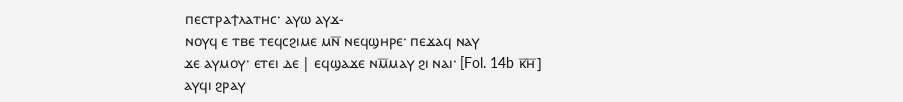ⲡⲉⲥⲧⲣⲁϯⲗⲁⲧⲏⲥ· ⲁⲩⲱ ⲁⲩϫ‐
ⲛⲟⲩϥ ⲉ ⲧⲃⲉ ⲧⲉϥⲥϩⲓⲙⲉ ⲙⲛ̅ ⲛⲉϥϣⲏⲣⲉ· ⲡⲉϫⲁϥ ⲛⲁⲩ
ϫⲉ ⲁⲩⲙⲟⲩ· ⲉⲧⲉⲓ ⲇⲉ | ⲉϥϣⲁϫⲉ ⲛⲙ̅ⲙⲁⲩ ϩⲓ ⲛⲁⲓ· [Fol. 14b ⲕ̅ⲏ̅]
ⲁⲩϥⲓ ϩⲣⲁⲩ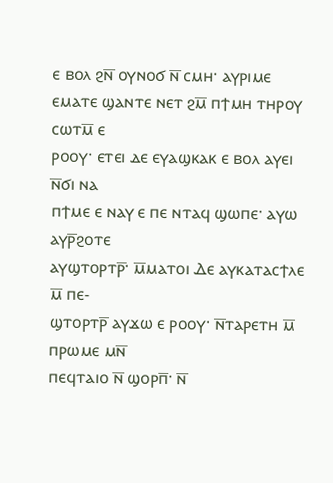ⲉ ⲃⲟⲗ ϩⲛ̅ ⲟⲩⲛⲟϭ ⲛ̅ ⲥⲙⲏ· ⲁⲩⲣⲓⲙⲉ
ⲉⲙⲁⲧⲉ ϣⲁⲛⲧⲉ ⲛⲉⲧ ϩⲙ̅ ⲡϯⲙⲏ ⲧⲏⲣⲟⲩ ⲥⲱⲧⲙ̅ ⲉ
ⲣⲟⲟⲩ· ⲉⲧⲉⲓ ⲇⲉ ⲉⲩⲁϣⲕⲁⲕ ⲉ ⲃⲟⲗ ⲁⲩⲉⲓ ⲛ̅ϭⲓ ⲛⲁ
ⲡϯⲙⲉ ⲉ ⲛⲁⲩ ⲉ ⲡⲉ ⲛⲧⲁϥ ϣⲱⲡⲉ· ⲁⲩⲱ ⲁⲩⲣ̅ϩⲟⲧⲉ
ⲁⲩϣⲧⲟⲣⲧⲣ̅· ⲙ̅ⲙⲁⲧⲟⲓ Ⲇⲉ ⲁⲩⲕⲁⲧⲁⲥϯⲗⲉ ⲙ̅ ⲡⲉ‐
ϣⲧⲟⲣⲧⲣ̅ ⲁⲩϫⲱ ⲉ ⲣⲟⲟⲩ· ⲛ̅ⲧⲁⲣⲉⲧⲏ ⲙ̅ ⲡⲣⲱⲙⲉ ⲙⲛ̅
ⲡⲉϥⲧⲁⲓⲟ ⲛ̅ ϣⲟⲣⲡ̅· ⲛ̅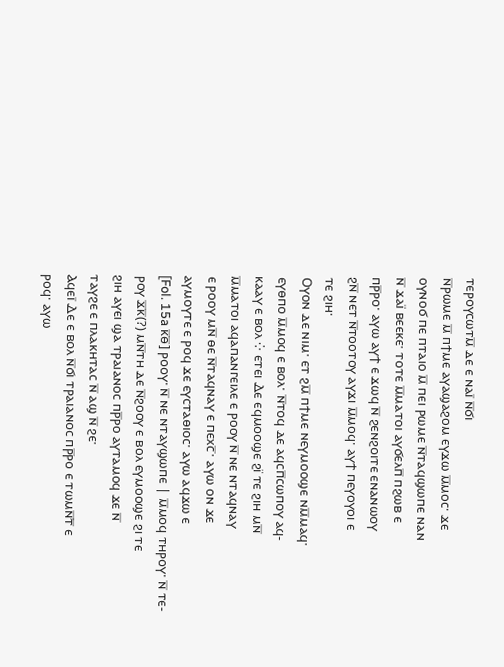ⲧⲉⲣⲟⲩⲥⲱⲧⲙ̅ ⲇⲉ ⲉ ⲛⲁⲓ̅ ⲛ̅ϭⲓ
ⲛ̅ⲣⲱⲙⲉ ⲙ̅ ⲡϯⲙⲉ ⲁⲩⲁϣⲁϩⲟⲙ ⲉⲩϫⲱ ⲙ̅ⲙⲟⲥ· ϫⲉ
ⲟⲩⲛⲟϭ ⲡⲉ ⲡⲧⲁⲓⲟ ⲙ̅ ⲡⲉⲓ ⲣⲱⲙⲉ ⲛ̅ⲧⲁϥϣⲱⲡⲉ ⲛⲁⲛ
ⲛ̅ ϫⲁⲓ̈ ⲃⲉⲉⲕⲉ· ⲧⲟⲧⲉ ⲙ̅ⲙⲁⲧⲟⲓ ⲁⲩϭⲉⲗⲡ̅ ⲡϩⲱⲃ ⲉ
ⲡⲣ̅ⲣⲟ· ⲁⲩⲱ ⲁⲩϯ ⲉ ϫⲱϥ ⲛ̅ ϩⲉⲛϩⲟⲓⲧⲉ ⲉⲛⲁⲛⲱⲟⲩ
ϩⲛ̅ ⲛⲉⲧ ⲛ̅ⲧⲟⲟⲧⲟⲩ ⲁⲩϫⲓ ⲙ̅ⲙⲟϥ· ⲁⲩϯ ⲡⲉⲩⲟⲩⲟⲓ ⲉ
ⲧⲉ ϩⲓⲏ·
Ⲟⲩⲟⲛ ⲇⲉ ⲛⲓⲙ· ⲉⲧ ϩⲙ̅ ⲡϯⲙⲉ ⲛⲉⲩⲙⲟⲟϣⲉ ⲛⲙ̅ⲙⲁϥ·
ⲉⲩⲑⲡⲟ ⲙ̅ⲙⲟϥ ⲉ ⲃⲟⲗ· ⲛ̅ⲧⲟϥ ⲇⲉ ⲁϥⲥⲡ̅ⲥⲱⲡⲟⲩ ⲁϥ‐
ⲕⲁⲁⲩ ⲉ ⲃⲟⲗ ⁛ ⲉⲧⲉⲓ Ⲇⲉ ⲉϥⲙⲟⲟϣⲉ ϩⲓ̈ ⲧⲉ ϩⲓⲏ ⲙⲛ̅
ⲙ̅ⲙⲁⲧⲟⲓ ⲁϥⲁⲡⲁⲛⲅⲉⲓⲗⲉ ⲉ ⲣⲟⲟⲩ ⲛ̅ ⲛⲉ ⲛⲧⲁϥⲛⲁⲩ
ⲉ ⲣⲟⲟⲩ ⲙⲛ̅ ⲑⲉ ⲛ̅ⲧⲁϥⲛⲁⲩ ⲉ ⲡⲉⲭⲥ̅· ⲁⲩⲱ ⲟⲛ ϫⲉ
ⲁⲩⲙⲟⲩⲧⲉ ⲉ ⲣⲟϥ ϫⲉ ⲉⲩⲥⲧⲁⲑⲓⲟⲥ· ⲁⲩⲱ ⲁϥϫⲱ ⲉ
[Fol. 15a ⲕ̅ⲑ̅] ⲣⲟⲟⲩ· ⲛ̅ ⲛⲉ ⲛⲧⲁⲩϣⲱⲡⲉ | ⲙ̅ⲙⲟϥ ⲧⲏⲣⲟⲩ· ⲛ̅ ⲧⲉ‐
ⲣⲟⲩ ϫ̅ⲕ̅(?) ⲙⲛ̅ⲧⲏ ⲇⲉ ⲛ̅ϩⲟⲟⲩ ⲉ ⲃⲟⲗ ⲉⲩⲙⲟⲟϣⲉ ϩⲓ ⲧⲉ
ϩⲓⲏ ⲁⲩⲉⲓ ϣⲁ ⲧⲣⲁⲓⲁⲛⲟⲥ ⲡⲣ̅ⲣⲟ ⲁⲩⲧⲁⲙⲟϥ ϫⲉ ⲛ̅
ⲧⲁⲩϩⲉ ⲉ ⲡⲗⲁⲕⲏⲧⲁⲥ ⲛ̅ ⲁϣ ⲛ̅ ϩⲉ·
Ⲁϥⲉⲓ̅ Ⲇⲉ ⲉ ⲃⲟⲗ ⲛ̅ϭⲓ ⲧⲣⲁⲓⲁⲛⲟⲥ ⲡⲣ̅ⲣⲟ ⲉ ⲧⲱⲙⲛ̅ⲧ̅ ⲉ
ⲣⲟϥ· ⲁⲩⲱ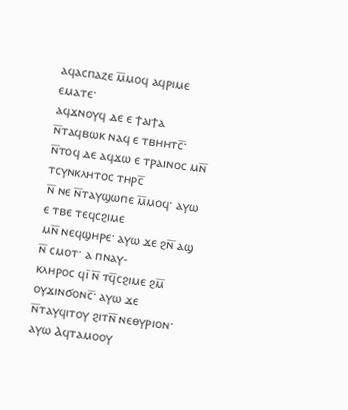ⲁϥⲁⲥⲡⲁⲍⲉ ⲙ̅ⲙⲟϥ ⲁϥⲣⲓⲙⲉ ⲉⲙⲁⲧⲉ·
ⲁϥϫⲛⲟⲩϥ ⲇⲉ ⲉ ϯⲁⲓϯⲁ ⲛ̅ⲧⲁϥⲃⲱⲕ ⲛⲁϥ ⲉ ⲧⲃⲏⲏⲧⲥ̅·
ⲛ̅ⲧⲟϥ ⲇⲉ ⲁϥϫⲱ ⲉ ⲧⲣⲁⲓⲛⲟⲥ ⲙⲛ̅ ⲧⲥⲩⲛⲕⲗⲏⲧⲟⲥ ⲧⲏⲣⲥ̅
ⲛ̅ ⲛⲉ ⲛ̅ⲧⲁⲩϣⲱⲡⲉ ⲙ̅ⲙⲟϥ· ⲁⲩⲱ ⲉ ⲧⲃⲉ ⲧⲉϥⲥϩⲓⲙⲉ
ⲙⲛ̅ ⲛⲉϥϣⲏⲣⲉ· ⲁⲩⲱ ϫⲉ ϩⲛ̅ ⲁϣ ⲛ̅ ⲥⲙⲟⲧ· ⲁ ⲡⲛⲁⲩ‐
ⲕⲗⲏⲣⲟⲥ ϥⲓ̅ ⲛ̅ ⲧϥ̅ⲥϩⲓⲙⲉ ϩⲙ̅ ⲟⲩϫⲓⲛϭⲟⲛⲥ̅· ⲁⲩⲱ ϫⲉ
ⲛ̅ⲧⲁⲩϥⲓⲧⲟⲩ ϩⲓⲧⲛ̅ ⲛⲉⲑⲩⲣⲓⲟⲛ· ⲁⲩⲱ Ⲁϥⲧⲁⲙⲟⲟⲩ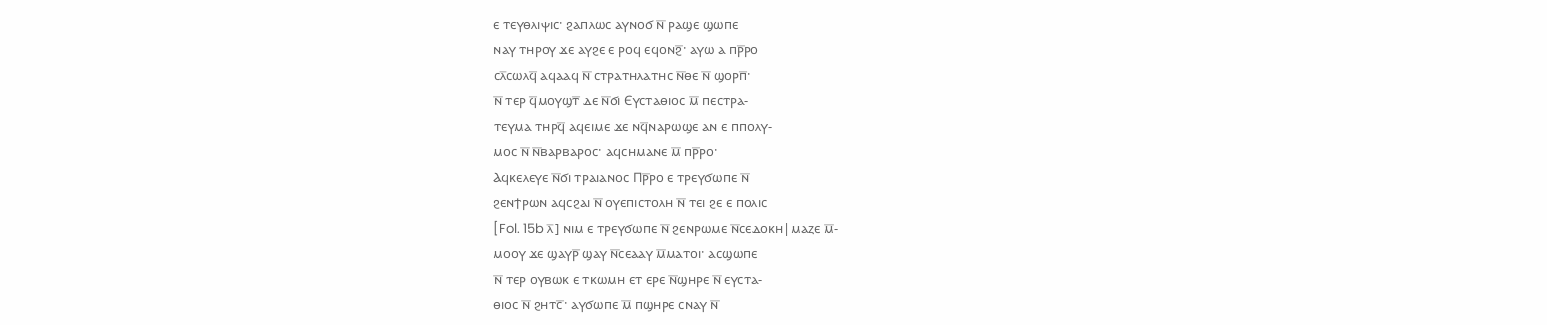ⲉ ⲧⲉⲩⲑⲗⲓⲯⲓⲥ· ϩⲁⲡⲗⲱⲥ ⲁⲩⲛⲟϭ ⲛ̅ ⲣⲁϣⲉ ϣⲱⲡⲉ
ⲛⲁⲩ ⲧⲏⲣⲟⲩ ϫⲉ ⲁⲩϩⲉ ⲉ ⲣⲟϥ ⲉϥⲟⲛϩ̅· ⲁⲩⲱ ⲁ ⲡⲣ̅ⲣⲟ
ⲥⲗ̅ⲥⲱⲗϥ̅ ⲁϥⲁⲁϥ ⲛ̅ ⲥⲧⲣⲁⲧⲏⲗⲁⲧⲏⲥ ⲛ̅ⲑⲉ ⲛ̅ ϣⲟⲣⲡ̅·
ⲛ̅ ⲧⲉⲣ ϥ̅ⲙⲟⲩϣⲧ̅ ⲇⲉ ⲛ̅ϭⲓ Ⲉⲩⲥⲧⲁⲑⲓⲟⲥ ⲙ̅ ⲡⲉⲥⲧⲣⲁ‐
ⲧⲉⲩⲙⲁ ⲧⲏⲣϥ̅ ⲁϥⲉⲓⲙⲉ ϫⲉ ⲛϥ̅ⲛⲁⲣⲱϣⲉ ⲁⲛ ⲉ ⲡⲡⲟⲗⲩ‐
ⲙⲟⲥ ⲛ̅ ⲛ̅ⲃⲁⲣⲃⲁⲣⲟⲥ· ⲁϥⲥⲏⲙⲁⲛⲉ ⲙ̅ ⲡⲣ̅ⲣⲟ·
Ⲁϥⲕⲉⲗⲉⲩⲉ ⲛ̅ϭⲓ ⲧⲣⲁⲓⲁⲛⲟⲥ Ⲡⲣ̅ⲣⲟ ⲉ ⲧⲣⲉⲩϭⲱⲡⲉ ⲛ̅
ϩⲉⲛϯⲣⲱⲛ ⲁϥⲥϩⲁⲓ ⲛ̅ ⲟⲩⲉⲡⲓⲥⲧⲟⲗⲏ ⲛ̅ ⲧⲉⲓ ϩⲉ ⲉ ⲡⲟⲗⲓⲥ
[Fol. 15b ⲗ̅] ⲛⲓⲙ ⲉ ⲧⲣⲉⲩϭⲱⲡⲉ ⲛ̅ ϩⲉⲛⲣⲱⲙⲉ ⲛ̅ⲥⲉⲇⲟⲕⲏ|ⲙⲁⲍⲉ ⲙ̅‐
ⲙⲟⲟⲩ ϫⲉ ϣⲁⲩⲣ̅ ϣⲁⲩ ⲛ̅ⲥⲉⲁⲁⲩ ⲙ̅ⲙⲁⲧⲟⲓ· ⲁⲥϣⲱⲡⲉ
ⲛ̅ ⲧⲉⲣ ⲟⲩⲃⲱⲕ ⲉ ⲧⲕⲱⲙⲏ ⲉⲧ ⲉⲣⲉ ⲛ̅ϣⲏⲣⲉ ⲛ̅ ⲉⲩⲥⲧⲁ‐
ⲑⲓⲟⲥ ⲛ̅ ϩⲏⲧⲥ̅· ⲁⲩϭⲱⲡⲉ ⲙ̅ ⲡϣⲏⲣⲉ ⲥⲛⲁⲩ ⲛ̅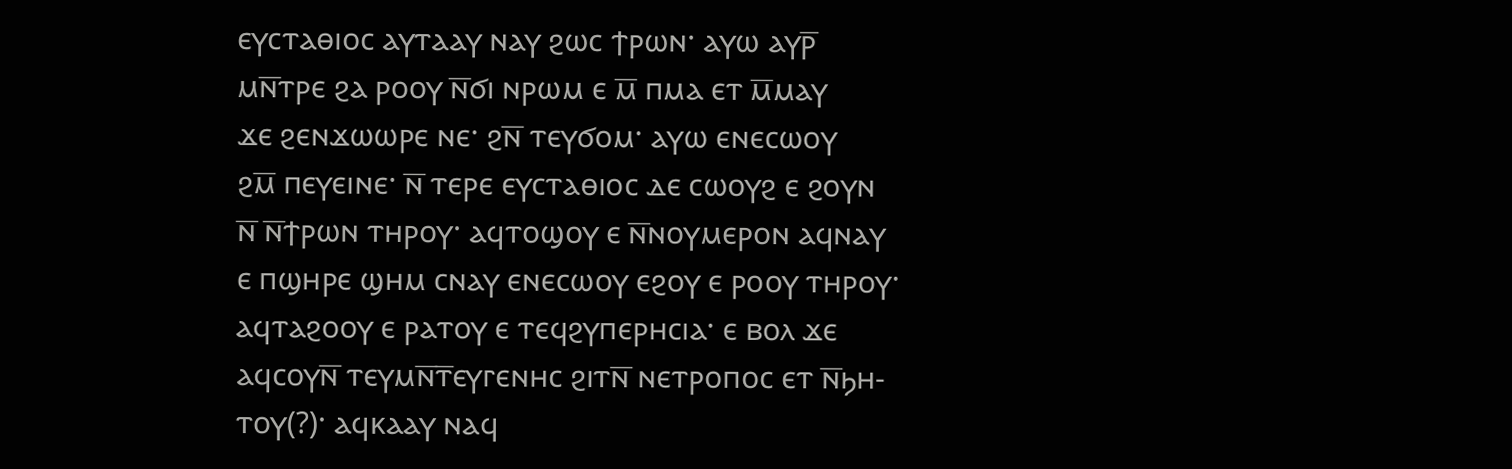ⲉⲩⲥⲧⲁⲑⲓⲟⲥ ⲁⲩⲧⲁⲁⲩ ⲛⲁⲩ ϩⲱⲥ ϯⲣⲱⲛ· ⲁⲩⲱ ⲁⲩⲣ̅
ⲙⲛ̅ⲧⲣⲉ ϩⲁ ⲣⲟⲟⲩ ⲛ̅ϭⲓ ⲛⲣⲱⲙ ⲉ ⲙ̅ ⲡⲙⲁ ⲉⲧ ⲙ̅ⲙⲁⲩ
ϫⲉ ϩⲉⲛϫⲱⲱⲣⲉ ⲛⲉ· ϩⲛ̅ ⲧⲉⲩϭⲟⲙ· ⲁⲩⲱ ⲉⲛⲉⲥⲱⲟⲩ
ϩⲙ̅ ⲡⲉⲩⲉⲓⲛⲉ· ⲛ̅ ⲧⲉⲣⲉ ⲉⲩⲥⲧⲁⲑⲓⲟⲥ ⲇⲉ ⲥⲱⲟⲩϩ ⲉ ϩⲟⲩⲛ
ⲛ̅ ⲛ̅ϯⲣⲱⲛ ⲧⲏⲣⲟⲩ· ⲁϥⲧⲟϣⲟⲩ ⲉ ⲛ̅ⲛⲟⲩⲙⲉⲣⲟⲛ ⲁϥⲛⲁⲩ
ⲉ ⲡϣⲏⲣⲉ ϣⲏⲙ ⲥⲛⲁⲩ ⲉⲛⲉⲥⲱⲟⲩ ⲉϩⲟⲩ ⲉ ⲣⲟⲟⲩ ⲧⲏⲣⲟⲩ·
ⲁϥⲧⲁϩⲟⲟⲩ ⲉ ⲣⲁⲧⲟⲩ ⲉ ⲧⲉϥϩⲩⲡⲉⲣⲏⲥⲓⲁ· ⲉ ⲃⲟⲗ ϫⲉ
ⲁϥⲥⲟⲩⲛ̅ ⲧⲉⲩⲙⲛ̅ⲧ̅ⲉⲩⲅⲉⲛⲏⲥ ϩⲓⲧⲛ̅ ⲛⲉⲧⲣⲟⲡⲟⲥ ⲉⲧ ⲛ̅ϧⲏ‐
ⲧⲟⲩ(?)· ⲁϥⲕⲁⲁⲩ ⲛⲁϥ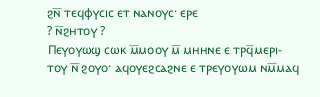ϩⲛ̅ ⲧⲉϥⲫⲩⲥⲓⲥ ⲉⲧ ⲛⲁⲛⲟⲩⲥ· ⲉⲣⲉ
? ⲛ̅ϩⲏⲧⲟⲩ ?
Ⲡⲉⲩⲟⲩⲱϣ ⲥⲱⲕ ⲙ̅ⲙⲟⲟⲩ ⲙ̅ ⲙⲏⲏⲛⲉ ⲉ ⲧⲣϥ̅ⲙⲉⲣⲓ‐
ⲧⲟⲩ ⲛ̅ ϩⲟⲩⲟ· ⲁϥⲟⲩⲉϩⲥⲁϩⲛⲉ ⲉ ⲧⲣⲉⲩⲟⲩⲱⲙ ⲛⲙ̅ⲙⲁϥ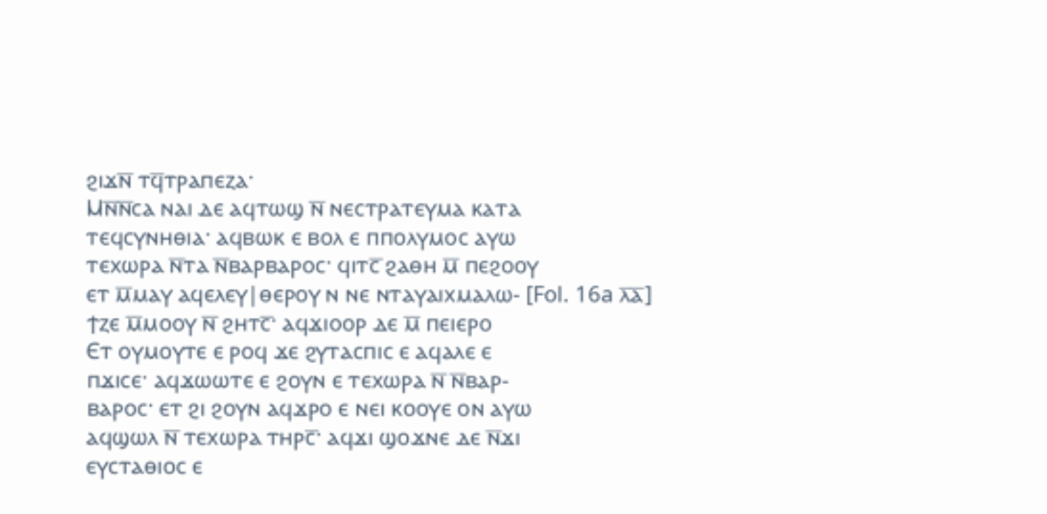ϩⲓϫⲛ̅ ⲧϥ̅ⲧⲣⲁⲡⲉⲍⲁ·
Ⲙⲛ̅ⲛ̅ⲥⲁ ⲛⲁⲓ ⲇⲉ ⲁϥⲧⲱϣ ⲛ̅ ⲛⲉⲥⲧⲣⲁⲧⲉⲩⲙⲁ ⲕⲁⲧⲁ
ⲧⲉϥⲥⲩⲛⲏⲑⲓⲁ· ⲁϥⲃⲱⲕ ⲉ ⲃⲟⲗ ⲉ ⲡⲡⲟⲗⲩⲙⲟⲥ ⲁⲩⲱ
ⲧⲉⲭⲱⲣⲁ ⲛ̅ⲧⲁ ⲛ̅ⲃⲁⲣⲃⲁⲣⲟⲥ· ϥⲓⲧⲥ̅ ϩⲁⲑⲏ ⲙ̅ ⲡⲉϩⲟⲟⲩ
ⲉⲧ ⲙ̅ⲙⲁⲩ ⲁϥⲉⲗⲉⲩ|ⲑⲉⲣⲟⲩ ⲛ ⲛⲉ ⲛⲧⲁⲩⲁⲓⲭⲙⲁⲗⲱ‐ [Fol. 16a ⲗ̅ⲁ̅]
ϯⲍⲉ ⲙ̅ⲙⲟⲟⲩ ⲛ̅ ϩⲏⲧⲥ̅· ⲁϥϫⲓⲟⲟⲣ ⲇⲉ ⲙ̅ ⲡⲉⲓⲉⲣⲟ
Ⲉⲧ ⲟⲩⲙⲟⲩⲧⲉ ⲉ ⲣⲟϥ ϫⲉ ϩⲩⲧⲁⲥⲡⲓⲥ ⲉ ⲁϥⲁⲗⲉ ⲉ
ⲡϫⲓⲥⲉ· ⲁϥϫⲱⲱⲧⲉ ⲉ ϩⲟⲩⲛ ⲉ ⲧⲉⲭⲱⲣⲁ ⲛ̅ ⲛ̅ⲃⲁⲣ‐
ⲃⲁⲣⲟⲥ· ⲉⲧ ϩⲓ ϩⲟⲩⲛ ⲁϥϫⲣⲟ ⲉ ⲛⲉⲓ ⲕⲟⲟⲩⲉ ⲟⲛ ⲁⲩⲱ
ⲁϥϣⲱⲗ ⲛ̅ ⲧⲉⲭⲱⲣⲁ ⲧⲏⲣⲥ̅· ⲁϥϫⲓ ϣⲟϫⲛⲉ ⲇⲉ ⲛ̅ϫⲓ
ⲉⲩⲥⲧⲁⲑⲓⲟⲥ ⲉ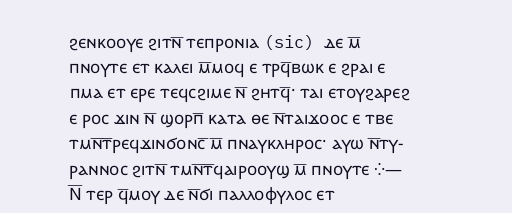ϩⲉⲛⲕⲟⲟⲩⲉ ϩⲓⲧⲛ̅ ⲧⲉⲡⲣⲟⲛⲓⲁ (sic) ⲇⲉ ⲙ̅
ⲡⲛⲟⲩⲧⲉ ⲉⲧ ⲕⲁⲗⲉⲓ ⲙ̅ⲙⲟϥ ⲉ ⲧⲣϥ̅ⲃⲱⲕ ⲉ ϩⲣⲁⲓ ⲉ
ⲡⲙⲁ ⲉⲧ ⲉⲣⲉ ⲧⲉϥⲥϩⲓⲙⲉ ⲛ̅ ϩⲏⲧϥ̅· ⲧⲁⲓ ⲉⲧⲟⲩϩⲁⲣⲉϩ
ⲉ ⲣⲟⲥ ϫⲓⲛ ⲛ̅ ϣⲟⲣⲡ̅ ⲕⲁⲧⲁ ⲑⲉ ⲛ̅ⲧⲁⲓϫⲟⲟⲥ ⲉ ⲧⲃⲉ
ⲧⲙⲛ̅ⲧ̅ⲣⲉϥϫⲓⲛϭⲟⲛⲥ̅ ⲙ̅ ⲡⲛⲁⲩⲕⲗⲏⲣⲟⲥ· ⲁⲩⲱ ⲛ̅ⲧⲩ‐
ⲣⲁⲛⲛⲟⲥ ϩⲓⲧⲛ̅ ⲧⲙⲛ̅ⲧ̅ϥⲁⲓⲣⲟⲟⲩϣ ⲙ̅ ⲡⲛⲟⲩⲧⲉ ⁛—
Ⲛ̅ ⲧⲉⲣ ϥ̅ⲙⲟⲩ ⲇⲉ ⲛ̅ϭⲓ ⲡⲁⲗⲗⲟⲫⲩⲗⲟⲥ ⲉⲧ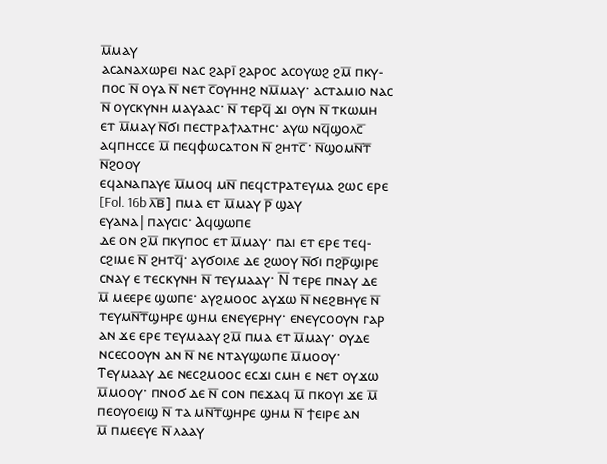ⲙ̅ⲙⲁⲩ
ⲁⲥⲁⲛⲁⲭⲱⲣⲉⲓ ⲛⲁⲥ ϩⲁⲣⲓ̅ ϩⲁⲣⲟⲥ ⲁⲥⲟⲩⲱϩ ϩⲙ̅ ⲡⲕⲩ‐
ⲡⲟⲥ ⲛ̅ ⲟⲩⲁ ⲛ̅ ⲛⲉⲧ ⲥ̅ⲟⲩⲏⲏϩ ⲛⲙ̅ⲙⲁⲩ· ⲁⲥⲧⲁⲙⲓⲟ ⲛⲁⲥ
ⲛ̅ ⲟⲩⲥⲕⲩⲛⲏ ⲙⲁⲩⲁⲁⲥ· ⲛ̅ ⲧⲉⲣϥ̅ ϫⲓ ⲟⲩⲛ ⲛ̅ ⲧⲕⲱⲙⲏ
ⲉⲧ ⲙ̅ⲙⲁⲩ ⲛ̅ϭⲓ ⲡⲉⲥⲧⲣⲁϯⲗⲁⲧⲏⲥ· ⲁⲩⲱ ⲛϥ̅ϣⲟⲗⲥ̅
ⲁϥⲡⲏⲥⲥⲉ ⲙ̅ ⲡⲉϥⲫⲱⲥⲁⲧⲟⲛ ⲛ̅ ϩⲏⲧⲥ̅· ⲛ̅ϣⲟⲙⲛ̅ⲧ̅ ⲛ̅ϩⲟⲟⲩ
ⲉϥⲁⲛⲁⲡⲁⲩⲉ ⲙ̅ⲙⲟϥ ⲙⲛ̅ ⲡⲉϥⲥⲧⲣⲁⲧⲉⲩⲙⲁ ϩⲱⲥ ⲉⲣⲉ
[Fol. 16b ⲗ̅ⲃ̅] ⲡⲙⲁ ⲉⲧ ⲙ̅ⲙⲁⲩ ⲣ̅ ϣⲁⲩ ⲉⲩⲁⲛⲁ|ⲡⲁⲩⲥⲓⲥ· Ⲁϥϣⲱⲡⲉ
ⲇⲉ ⲟⲛ ϩⲙ̅ ⲡⲕⲩⲡⲟⲥ ⲉⲧ ⲙ̅ⲙⲁⲩ· ⲡⲁⲓ ⲉⲧ ⲉⲣⲉ ⲧⲉϥ‐
ⲥϩⲓⲙⲉ ⲛ̅ ϩⲏⲧϥ̅· ⲁⲩϭⲟⲓⲗⲉ ⲇⲉ ϩⲱⲟⲩ ⲛ̅ϭⲓ ⲡϩⲣ̅ϣⲓⲣⲉ
ⲥⲛⲁⲩ ⲉ ⲧⲉⲥⲕⲩⲛⲏ ⲛ̅ ⲧⲉⲩⲙⲁⲁⲩ· Ⲛ̅ ⲧⲉⲣⲉ ⲡⲛⲁⲩ ⲇⲉ
ⲙ̅ ⲙⲉⲉⲣⲉ ϣⲱⲡⲉ· ⲁⲩϩⲙⲟⲟⲥ ⲁⲩϫⲱ ⲛ̅ ⲛⲉϩⲃⲏⲩⲉ ⲛ̅
ⲧⲉⲩⲙⲛ̅ⲧ̅ϣⲏⲣⲉ ϣⲏⲙ ⲉⲛⲉⲩⲉⲣⲏⲩ· ⲉⲛⲉⲩⲥⲟⲟⲩⲛ ⲅⲁⲣ
ⲁⲛ ϫⲉ ⲉⲣⲉ ⲧⲉⲩⲙⲁⲁⲩ ϩⲙ̅ ⲡⲙⲁ ⲉⲧ ⲙ̅ⲙⲁⲩ· ⲟⲩⲇⲉ
ⲛⲥⲉⲥⲟⲟⲩⲛ ⲁⲛ ⲛ̅ ⲛⲉ ⲛⲧⲁⲩϣⲱⲡⲉ ⲙ̅ⲙⲟⲟⲩ·
Ⲧⲉⲩⲙⲁⲁⲩ ⲇⲉ ⲛⲉⲥϩⲙⲟⲟⲥ ⲉⲥϫⲓ ⲥⲙⲏ ⲉ ⲛⲉⲧ ⲟⲩϫⲱ
ⲙ̅ⲙⲟⲟⲩ· ⲡⲛⲟϭ ⲇⲉ ⲛ̅ ⲥⲟⲛ ⲡⲉϫⲁϥ ⲙ̅ ⲡⲕⲟⲩⲓ ϫⲉ ⲙ̅
ⲡⲉⲟⲩⲟⲉⲓϣ ⲛ̅ ⲧⲁ ⲙⲛ̅ⲧ̅ϣⲏⲣⲉ ϣⲏⲙ ⲛ̅ ϯⲉⲓⲣⲉ ⲁⲛ
ⲙ̅ ⲡⲙⲉⲉⲩⲉ ⲛ̅ ⲗⲁⲁⲩ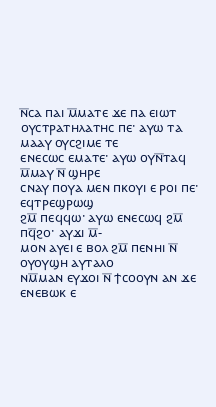ⲛ̅ⲥⲁ ⲡⲁⲓ ⲙ̅ⲙⲁⲧⲉ ϫⲉ ⲡⲁ ⲉⲓⲱⲧ
ⲟⲩⲥⲧⲣⲁⲧⲏⲗⲁⲧⲏⲥ ⲡⲉ· ⲁⲩⲱ ⲧⲁ ⲙⲁⲁⲩ ⲟⲩⲥϩⲓⲙⲉ ⲧⲉ
ⲉⲛⲉⲥⲱⲥ ⲉⲙⲁⲧⲉ· ⲁⲩⲱ ⲟⲩⲛ̅ⲧⲁϥ ⲙ̅ⲙⲁⲩ ⲛ̅ ϣⲏⲣⲉ
ⲥⲛⲁⲩ ⲡⲟⲩⲁ ⲙⲉⲛ ⲡⲕⲟⲩⲓ ⲉ ⲣⲟⲓ ⲡⲉ· ⲉϥⲧⲣⲉϣⲣⲱϣ
ϩⲙ̅ ⲡⲉϥϥⲱ· ⲁⲩⲱ ⲉⲛⲉⲥⲱϥ ϩⲙ̅ ⲡϥ̅ϩⲟ· ⲁⲩϫⲓ ⲙ̅‐
ⲙⲟⲛ ⲁⲩⲉⲓ ⲉ ⲃⲟⲗ ϩⲙ̅ ⲡⲉⲛⲏⲓ ⲛ̅ ⲟⲩⲟⲩϣⲏ ⲁⲩⲧⲁⲗⲟ
ⲛⲙ̅ⲙⲁⲛ ⲉⲩϫⲟⲓ ⲛ̅ ϯⲥⲟⲟⲩⲛ ⲁⲛ ϫⲉ ⲉⲛⲉⲃⲱⲕ ⲉ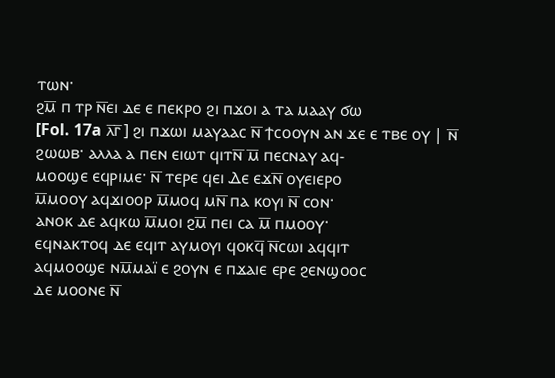ⲧⲱⲛ·
ϩⲙ̅ ⲡ ⲧⲣ ⲛ̅ⲉⲓ ⲇⲉ ⲉ ⲡⲉⲕⲣⲟ ϩⲓ ⲡϫⲟⲓ ⲁ ⲧⲁ ⲙⲁⲁⲩ ϭⲱ
[Fol. 17a ⲗ̅ⲅ̅] ϩⲓ ⲡϫⲱⲓ ⲙⲁⲩⲁⲁⲥ ⲛ̅ ϯⲥⲟⲟⲩⲛ ⲁⲛ ϫⲉ ⲉ ⲧⲃⲉ ⲟⲩ | ⲛ̅
ϩⲱⲱⲃ· ⲁⲗⲗⲁ ⲁ ⲡⲉⲛ ⲉⲓⲱⲧ ϥⲓⲧⲛ̅ ⲙ̅ ⲡⲉⲥⲛⲁⲩ ⲁϥ‐
ⲙⲟⲟϣⲉ ⲉϥⲣⲓⲙⲉ· ⲛ̅ ⲧⲉⲣⲉ ϥⲉⲓ Ⲇⲉ ⲉϫⲛ̅ ⲟⲩⲉⲓⲉⲣⲟ
ⲙ̅ⲙⲟⲟⲩ ⲁϥϫⲓⲟⲟⲣ ⲙ̅ⲙⲟϥ ⲙⲛ̅ ⲡⲁ ⲕⲟⲩⲓ ⲛ̅ ⲥⲟⲛ·
ⲁⲛⲟⲕ ⲇⲉ ⲁϥⲕⲱ ⲙ̅ⲙⲟⲓ ϩⲙ̅ ⲡⲉⲓ ⲥⲁ ⲙ̅ ⲡⲙⲟⲟⲩ·
ⲉϥⲛⲁⲕⲧⲟϥ ⲇⲉ ⲉϥⲓⲧ ⲁⲩⲙⲟⲩⲓ ϥⲟⲕϥ̅ ⲛ̅ⲥⲱⲓ ⲁϥϥⲓⲧ
ⲁϥⲙⲟⲟϣⲉ ⲛⲙ̅ⲙⲁⲓ̈ ⲉ ϩⲟⲩⲛ ⲉ ⲡϫⲁⲓⲉ ⲉⲣⲉ ϩⲉⲛϣⲟⲟⲥ
ⲇⲉ ⲙⲟⲟⲛⲉ ⲛ̅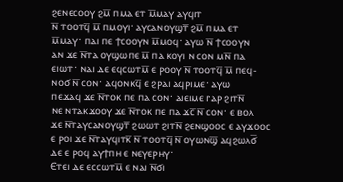ϩⲉⲛⲉⲥⲟⲟⲩ ϩⲙ̅ ⲡⲙⲁ ⲉⲧ ⲙ̅ⲙⲁⲩ ⲁⲩϥⲓⲧ
ⲛ̅ ⲧⲟⲟⲧϥ̅ ⲙ̅ ⲡⲙⲟⲩⲓ· ⲁⲩⲥⲁⲛⲟⲩϣⲧ̅ ϩⲙ̅ ⲡⲙⲁ ⲉⲧ
ⲙ̅ⲙⲁⲩ· ⲡⲁⲓ ⲡⲉ ϯⲥⲟⲟⲩⲛ ⲙ̅ⲙⲟϥ· ⲁⲩⲱ ⲛ̅ ϯⲥⲟⲟⲩⲛ
ⲁⲛ ϫⲉ ⲛ̅ⲧⲁ ⲟⲩϣⲱⲡⲉ ⲙ̅ ⲡⲁ ⲕⲟⲩⲓ ⲛ ⲥⲟⲛ ⲙⲛ̅ ⲡⲁ
ⲉⲓⲱⲧ· ⲛⲁⲓ ⲇⲉ ⲉϥⲥⲱⲧⲙ̅ ⲉ ⲣⲟⲟⲩ ⲛ̅ ⲧⲟⲟⲧϥ̅ ⲙ̅ ⲡⲉϥ‐
ⲛⲟϭ ⲛ̅ ⲥⲟⲛ· ⲁϥⲟⲛⲕϥ̅ ⲉ ϩⲣⲁⲓ ⲁϥⲣⲓⲙⲉ· ⲁⲩⲱ
ⲡⲉϫⲁϥ ϫⲉ ⲛ̅ⲧⲟⲕ ⲡⲉ ⲡⲁ ⲥⲟⲛ· ⲁⲓⲉⲓⲙⲉ ⲅⲁⲣ ϩⲓⲧⲛ̅
ⲛⲉ ⲛⲧⲁⲕϫⲟⲟⲩ ϫⲉ ⲛ̅ⲧⲟⲕ ⲡⲉ ⲡⲁ ϫⲥ̅ ⲛ̅ ⲥⲟⲛ· ⲉ ⲃⲟⲗ
ϫⲉ ⲛ̅ⲧⲁⲩⲥⲁⲛⲟⲩϣⲧ̅ ϩⲱⲱⲧ ϩⲓⲧⲛ̅ ϩⲉⲛϣⲟⲟⲥ ⲉ ⲁⲩϫⲟⲟⲥ
ⲉ ⲣⲟⲓ ϫⲉ ⲛ̅ⲧⲁⲩϥⲓⲧⲕ̅ ⲛ̅ ⲧⲟⲟⲧϥ̅ ⲛ̅ ⲟⲩⲱⲛϣ̅ ⲁϥϩⲱⲗϭ̅
ⲇⲉ ⲉ ⲣⲟϥ ⲁⲩϯⲡⲏ ⲉ ⲛⲉⲩⲉⲣⲏⲩ·
Ⲉⲧⲉⲓ ⲇⲉ ⲉⲥⲥⲱⲧⲙ̅ ⲉ ⲛⲁⲓ ⲛ̅ϭⲓ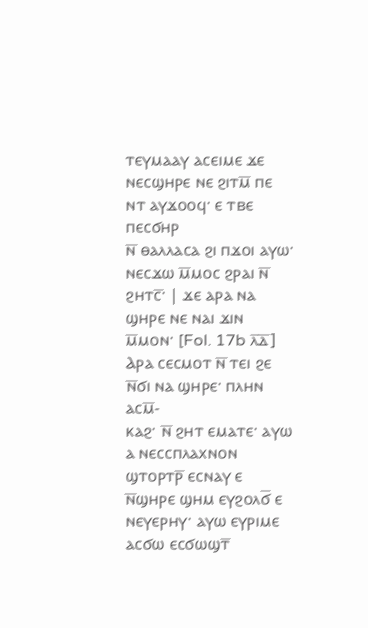ⲧⲉⲩⲙⲁⲁⲩ ⲁⲥⲉⲓⲙⲉ ϫⲉ
ⲛⲉⲥϣⲏⲣⲉ ⲛⲉ ϩⲓⲧⲙ̅ ⲡⲉ ⲛⲧ ⲁⲩϫⲟⲟϥ· ⲉ ⲧⲃⲉ ⲡⲉⲥϭⲏⲣ
ⲛ̅ ⲑⲁⲗⲗⲁⲥⲁ ϩⲓ ⲡϫⲟⲓ ⲁⲩⲱ· ⲛⲉⲥϫⲱ ⲙ̅ⲙⲟⲥ ϩⲣⲁⲓ ⲛ̅
ϩⲏⲧⲥ̅· | ϫⲉ ⲁⲣⲁ ⲛⲁ ϣⲏⲣⲉ ⲛⲉ ⲛⲁⲓ ϫⲓⲛ ⲙ̅ⲙⲟⲛ· [Fol. 17b ⲗ̅ⲇ̅]
Ⲁⲣⲁ ⲥⲉⲥⲙⲟⲧ ⲛ̅ ⲧⲉⲓ ϩⲉ ⲛ̅ϭⲓ ⲛⲁ ϣⲏⲣⲉ· ⲡⲗⲏⲛ ⲁⲥⲙ̅‐
ⲕⲁϩ· ⲛ̅ ϩⲏⲧ ⲉⲙⲁⲧⲉ· ⲁⲩⲱ ⲁ ⲛⲉⲥⲥⲡⲗⲁⲭⲛⲟⲛ
ϣⲧⲟⲣⲧⲣ̅ ⲉⲥⲛⲁⲩ ⲉ ⲛ̅ϣⲏⲣⲉ ϣⲏⲙ ⲉⲩϩⲟⲗϭ̅ ⲉ
ⲛⲉⲩⲉⲣⲏⲩ· ⲁⲩⲱ ⲉⲩⲣⲓⲙⲉ ⲁⲥϭⲱ ⲉⲥϭⲱϣⲧ̅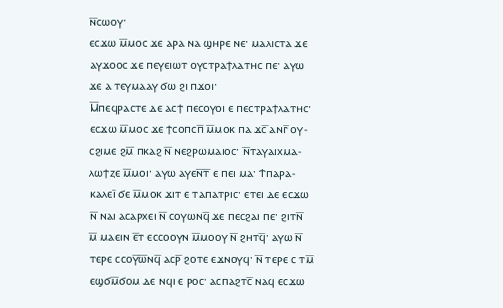ⲛ̅ⲥⲱⲟⲩ·
ⲉⲥϫⲱ ⲙ̅ⲙⲟⲥ ϫⲉ ⲁⲣⲁ ⲛⲁ ϣⲏⲣⲉ ⲛⲉ· ⲙⲁⲗⲓⲥⲧⲁ ϫⲉ
ⲁⲩϫⲟⲟⲥ ϫⲉ ⲡⲉⲩⲉⲓⲱⲧ ⲟⲩⲥⲧⲣⲁϯⲗⲁⲧⲏⲥ ⲡⲉ· ⲁⲩⲱ
ϫⲉ ⲁ ⲧⲉⲩⲙⲁⲁⲩ ϭⲱ ϩⲓ ⲡϫⲟⲓ·
Ⲙ̅ⲡⲉϥⲣⲁⲥⲧⲉ ⲇⲉ ⲁⲥϯ ⲡⲉⲥⲟⲩⲟⲓ ⲉ ⲡⲉⲥⲧⲣⲁϯⲗⲁⲧⲏⲥ·
ⲉⲥϫⲱ ⲙ̅ⲙⲟⲥ ϫⲉ ϯⲥⲟⲡⲥⲡ̅ ⲙ̅ⲙⲟⲕ ⲡⲁ ϫⲥ̅ ⲁⲛⲅ̅ ⲟⲩ‐
ⲥϩⲓⲙⲉ ϩⲙ̅ ⲡⲕⲁϩ ⲛ̅ ⲛⲉϩⲣⲱⲙⲁⲓⲟⲥ· ⲛ̅ⲧⲁⲩⲁⲓⲭⲙⲁ‐
ⲗⲱϯⲍⲉ ⲙ̅ⲙⲟⲓ· ⲁⲩⲱ ⲁⲩⲉⲛ̅ⲧ̅ ⲉ ⲡⲉⲓ ⲙⲁ· Ϯⲡⲁⲣⲁ‐
ⲕⲁⲗⲉⲓ̅ ϭⲉ ⲙ̅ⲙⲟⲕ ϫⲓⲧ ⲉ ⲧⲁⲡⲁⲧⲣⲓⲥ· ⲉⲧⲉⲓ ⲇⲉ ⲉⲥϫⲱ
ⲛ̅ ⲛⲁⲓ ⲁⲥⲁⲣⲭⲉⲓ ⲛ̅ ⲥⲟⲩⲱⲛϥ̅ ϫⲉ ⲡⲉⲥϩⲁⲓ ⲡⲉ· ϩⲓⲧⲛ̅
ⲙ̅ ⲙⲁⲉⲓⲛ ⲉ̅ⲧ ⲉⲥⲥⲟⲟⲩⲛ ⲙ̅ⲙⲟⲟⲩ ⲛ̅ ϩⲏⲧϥ̅· ⲁⲩⲱ ⲛ̅
ⲧⲉⲣⲉ ⲥⲥⲟⲩ̅ⲱ̅ⲛϥ̅ ⲁⲥⲣ̅ ϩⲟⲧⲉ ⲉϫⲛⲟⲩϥ· ⲛ̅ ⲧⲉⲣⲉ ⲥ ⲧⲙ̅
ⲉϣϭⲙ̅ϭⲟⲙ ⲇⲉ ⲛϥⲓ ⲉ ⲣⲟⲥ· ⲁⲥⲡⲁϩⲧⲥ̅ ⲛⲁϥ ⲉⲥϫⲱ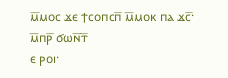ⲙ̅ⲙⲟⲥ ϫⲉ ϯⲥⲟⲡⲥⲡ̅ ⲙ̅ⲙⲟⲕ ⲡⲁ ϫⲥ̅· ⲙ̅ⲡⲣ̅ ϭⲱⲛ̅ⲧ̅
ⲉ ⲣⲟⲓ·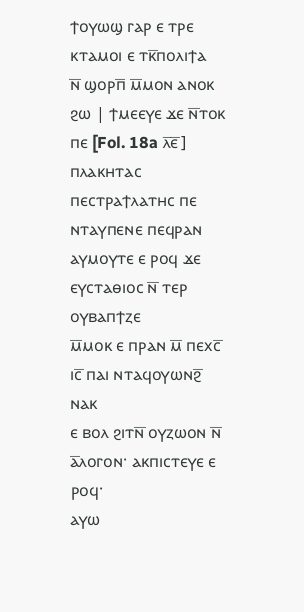ϯⲟⲩⲱϣ ⲅⲁⲣ ⲉ ⲧⲣⲉ ⲕⲧⲁⲙⲟⲓ ⲉ ⲧⲕ̅ⲡⲟⲗⲓϯⲁ
ⲛ̅ ϣⲟⲣⲡ̅ ⲙ̅ⲙⲟⲛ ⲁⲛⲟⲕ ϩⲱ | ϯⲙⲉⲉⲩⲉ ϫⲉ ⲛ̅ⲧⲟⲕ ⲡⲉ [Fol. 18a ⲗ̅ⲉ̅]
ⲡⲗⲁⲕⲏⲧⲁⲥ ⲡⲉⲥⲧⲣⲁϯⲗⲁⲧⲏⲥ ⲡⲉ ⲛⲧⲁⲩⲡⲉⲛⲉ ⲡⲉϥⲣⲁⲛ
ⲁⲩⲙⲟⲩⲧⲉ ⲉ ⲣⲟϥ ϫⲉ ⲉⲩⲥⲧⲁⲑⲓⲟⲥ ⲛ̅ ⲧⲉⲣ ⲟⲩⲃⲁⲡϯⲍⲉ
ⲙ̅ⲙⲟⲕ ⲉ ⲡⲣⲁⲛ ⲙ̅ ⲡⲉⲭⲥ̅ ⲓⲥ̅ ⲡⲁⲓ ⲛⲧⲁϥⲟⲩⲱⲛϩ̅ ⲛⲁⲕ
ⲉ ⲃⲟⲗ ϩⲓⲧⲛ̅ ⲟⲩⲍⲱⲟⲛ ⲛ̅ ⲁ̅ⲗⲟⲅⲟⲛ· ⲁⲕⲡⲓⲥⲧⲉⲩⲉ ⲉ ⲣⲟϥ·
ⲁⲩⲱ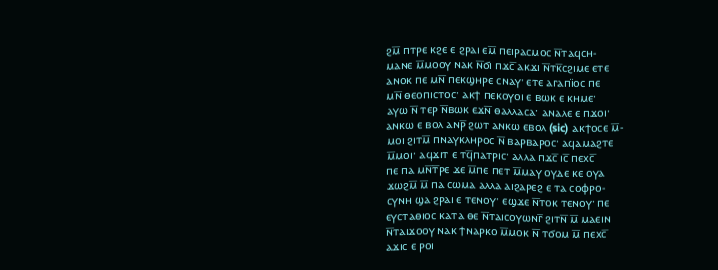ϩⲙ̅ ⲡⲧⲣⲉ ⲕϩⲉ ⲉ ϩⲣⲁⲓ ⲉⲙ̅ ⲡⲉⲓⲣⲁⲥⲙⲟⲥ ⲛ̅ⲧⲁϥⲥⲏ‐
ⲙⲁⲛⲉ ⲙ̅ⲙⲟⲟⲩ ⲛⲁⲕ ⲛ̅ϭⲓ ⲡϫⲥ̅ ⲁⲕϫⲓ ⲛ̅ⲧⲕ̅ⲥϩⲓⲙⲉ ⲉⲧⲉ
ⲁⲛⲟⲕ ⲡⲉ ⲙⲛ̅ ⲡⲉⲕϣⲏⲣⲉ ⲥⲛⲁⲩ· ⲉⲧⲉ ⲁⲅⲁⲡⲓ̈ⲟⲥ ⲡⲉ
ⲙⲛ̅ ⲑⲉⲟⲡⲓⲥⲧⲟⲥ· ⲁⲕϯ ⲡⲉⲕⲟⲩⲟⲓ ⲉ ⲃⲱⲕ ⲉ ⲕⲏⲙⲉ·
ⲁⲩⲱ ⲛ̅ ⲧⲉⲣ ⲛ̅ⲃⲱⲕ ⲉϫⲛ̅ ⲑⲁⲗⲗⲁⲥⲁ· ⲁⲛⲁⲗⲉ ⲉ ⲡϫⲟⲓ·
ⲁⲛⲕⲱ ⲉ ⲃⲟⲗ ⲁⲛⲣ̅ ϩⲱⲧ ⲁⲛⲕⲱ ⲉⲃⲟⲗ (sic) ⲁⲕϯⲟⲥⲉ ⲙ̅‐
ⲙⲟⲓ ϩⲓⲧⲙ̅ ⲡⲛⲁⲩⲕⲗⲏⲣⲟⲥ ⲛ̅ ⲃⲁⲣⲃⲁⲣⲟⲥ· ⲁϥⲁⲙⲁϩⲧⲉ
ⲙ̅ⲙⲟⲓ· ⲁϥϫⲓⲧ ⲉ ⲧϥ̅ⲡⲁⲧⲣⲓⲥ· ⲁⲗⲗⲁ ⲡϫⲥ̅ ⲓⲥ̅ ⲡⲉⲭⲥ̅
ⲡⲉ ⲡⲁ ⲙⲛ̅ⲧ̅ⲣⲉ ϫⲉ ⲙ̅ⲡⲉ ⲡⲉⲧ ⲙ̅ⲙⲁⲩ ⲟⲩⲇⲉ ⲕⲉ ⲟⲩⲁ
ϫⲱϩⲙ̅ ⲙ̅ ⲡⲁ ⲥⲱⲙⲁ ⲁⲗⲗⲁ ⲁⲓϩⲁⲣⲉϩ ⲉ ⲧⲁ ⲥⲟⲫⲣⲟ‐
ⲥⲩⲛⲏ ϣⲁ ϩⲣⲁⲓ ⲉ ⲧⲉⲛⲟⲩ· ⲉϣϫⲉ ⲛ̅ⲧⲟⲕ ⲧⲉⲛⲟⲩ· ⲡⲉ
ⲉⲩⲥⲧⲁⲑⲓⲟⲥ ⲕⲁⲧⲁ ⲑⲉ ⲛ̅ⲧⲁⲓⲥⲟⲩⲱⲛⲅ̅ ϩⲓⲧⲛ̅ ⲙ̅ ⲙⲁⲉⲓⲛ
ⲛ̅ⲧⲁⲓϫⲟⲟⲩ ⲛⲁⲕ ϯⲛⲁⲣⲕⲟ ⲙ̅ⲙⲟⲕ ⲛ̅ ⲧϭⲟⲙ ⲙ̅ ⲡⲉⲭⲥ̅
ⲁϫⲓⲥ ⲉ ⲣⲟⲓ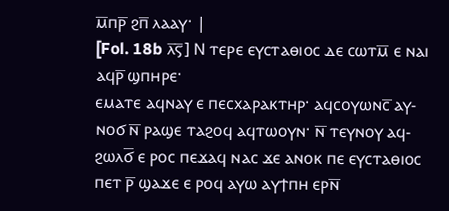ⲙ̅ⲡⲣ̅ ϩⲡ̅ ⲗⲁⲁⲩ· |
[Fol. 18b ⲗ̅ⲋ̅] Ⲛ ⲧⲉⲣⲉ ⲉⲩⲥⲧⲁⲑⲓⲟⲥ ⲇⲉ ⲥⲱⲧⲙ̅ ⲉ ⲛⲁⲓ ⲁϥⲣ̅ ϣⲡⲏⲣⲉ·
ⲉⲙⲁⲧⲉ ⲁϥⲛⲁⲩ ⲉ ⲡⲉⲥⲭⲁⲣⲁⲕⲧⲏⲣ· ⲁϥⲥⲟⲩⲱⲛⲥ̅ ⲁⲩ‐
ⲛⲟϭ ⲛ̅ ⲣⲁϣⲉ ⲧⲁϩⲟϥ ⲁϥⲧⲱⲟⲩⲛ· ⲛ̅ ⲧⲉⲩⲛⲟⲩ ⲁϥ‐
ϩⲱⲗϭ̅ ⲉ ⲣⲟⲥ ⲡⲉϫⲁϥ ⲛⲁⲥ ϫⲉ ⲁⲛⲟⲕ ⲡⲉ ⲉⲩⲥⲧⲁⲑⲓⲟⲥ
ⲡⲉⲧ ⲣ̅ ϣⲁϫⲉ ⲉ ⲣⲟϥ ⲁⲩⲱ ⲁⲩϯⲡⲏ ⲉⲣⲛ̅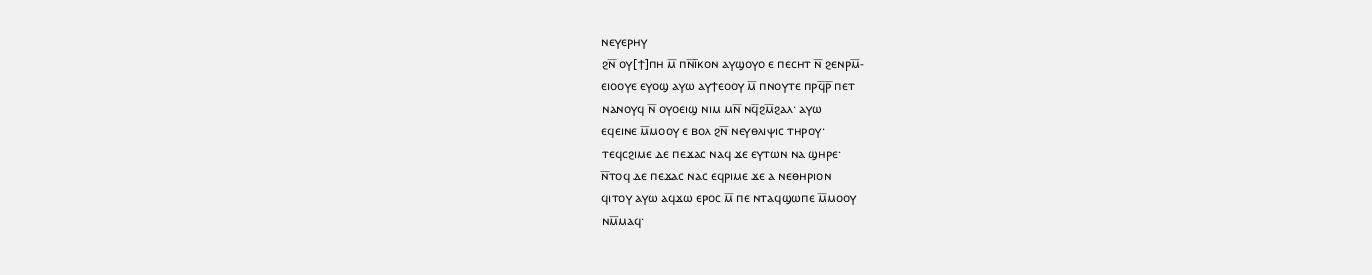ⲛⲉⲩⲉⲣⲏⲩ
ϩⲛ̅ ⲟⲩ[ϯ]ⲡⲏ ⲙ̅ ⲡⲛ̅ⲓ̅ⲕⲟⲛ ⲁⲩϣⲟⲩⲟ ⲉ ⲡⲉⲥⲏⲧ ⲛ̅ ϩⲉⲛⲣⲙ̅‐
ⲉⲓⲟⲟⲩⲉ ⲉⲩⲟϣ ⲁⲩⲱ ⲁⲩϯⲉⲟⲟⲩ ⲙ̅ ⲡⲛⲟⲩⲧⲉ ⲡⲣϥ̅ⲣ̅ ⲡⲉⲧ
ⲛⲁⲛⲟⲩϥ ⲛ̅ ⲟⲩⲟⲉⲓϣ ⲛⲓⲙ ⲙⲛ̅ ⲛϥ̅ϩⲙ̅ϩⲁⲗ· ⲁⲩⲱ
ⲉϥⲉⲓⲛⲉ ⲙ̅ⲙⲟⲟⲩ ⲉ ⲃⲟⲗ ϩⲛ̅ ⲛⲉⲩⲑⲗⲓⲯⲓⲥ ⲧⲏⲣⲟⲩ·
ⲧⲉϥⲥϩⲓⲙⲉ ⲇⲉ ⲡⲉϫⲁⲥ ⲛⲁϥ ϫⲉ ⲉⲩⲧⲱⲛ ⲛⲁ ϣⲏⲣⲉ·
ⲛ̅ⲧⲟϥ ⲇⲉ ⲡⲉϫⲁⲥ ⲛⲁⲥ ⲉϥⲣⲓⲙⲉ ϫⲉ ⲁ ⲛⲉⲑⲏⲣⲓⲟⲛ
ϥⲓⲧⲟⲩ ⲁⲩⲱ ⲁϥϫⲱ ⲉⲣⲟⲥ ⲙ̅ ⲡⲉ ⲛⲧⲁϥϣⲱⲡⲉ ⲙ̅ⲙⲟⲟⲩ
ⲛⲙ̅ⲙⲁϥ·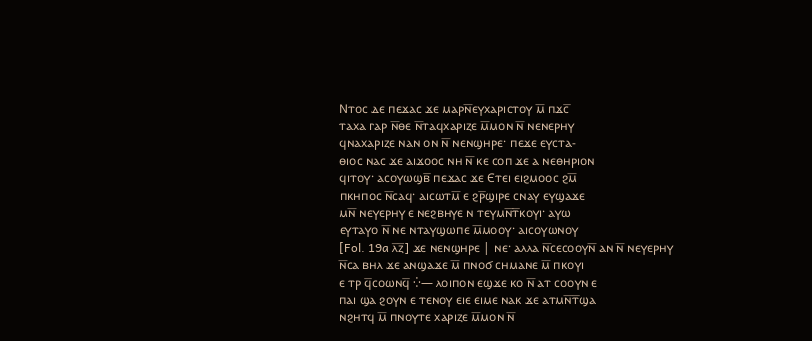Ⲛⲧⲟⲥ ⲇⲉ ⲡⲉϫⲁⲥ ϫⲉ ⲙⲁⲣⲛ̅ⲉⲩⲭⲁⲣⲓⲥⲧⲟⲩ ⲙ̅ ⲡϫⲥ̅
ⲧⲁⲭⲁ ⲅⲁⲣ ⲛ̅ⲑⲉ ⲛ̅ⲧⲁϥⲭⲁⲣⲓⲍⲉ ⲙ̅ⲙⲟⲛ ⲛ̅ ⲛⲉⲛⲉⲣⲏⲩ
ϥⲛⲁⲭⲁⲣⲓⲍⲉ ⲛⲁⲛ ⲟⲛ ⲛ̅ ⲛⲉⲛϣⲏⲣⲉ· ⲡⲉϫⲉ ⲉⲩⲥⲧⲁ‐
ⲑⲓⲟⲥ ⲛⲁⲥ ϫⲉ ⲁⲓϫⲟⲟⲥ ⲛⲏ ⲛ̅ ⲕⲉ ⲥⲟⲡ ϫⲉ ⲁ ⲛⲉⲑⲏⲣⲓⲟⲛ
ϥⲓⲧⲟⲩ· ⲁⲥⲟⲩⲱϣⲃ̅ ⲡⲉϫⲁⲥ ϫⲉ Ⲉⲧⲉⲓ ⲉⲓϩⲙⲟⲟⲥ ϩⲙ̅
ⲡⲕⲏⲡⲟⲥ ⲛ̅ⲥⲁϥ· ⲁⲓⲥⲱⲧⲙ̅ ⲉ ϩⲣ̅ϣⲓⲣⲉ ⲥⲛⲁⲩ ⲉⲩϣⲁϫⲉ
ⲙⲛ̅ ⲛⲉⲩⲉⲣⲏⲩ ⲉ ⲛⲉϩⲃⲏⲩⲉ ⲛ ⲧⲉⲩⲙⲛ̅ⲧ̅ⲕⲟⲩⲓ· ⲁⲩⲱ
ⲉⲩⲧⲁⲩⲟ ⲛ̅ ⲛⲉ ⲛⲧⲁⲩϣⲱⲡⲉ ⲙ̅ⲙⲟⲟⲩ· ⲁⲓⲥⲟⲩⲱⲛⲟⲩ
[Fol. 19a ⲗ̅ⲍ̅] ϫⲉ ⲛⲉⲛϣⲏⲣⲉ | ⲛⲉ· ⲁⲗⲗⲁ ⲛ̅ⲥⲉⲥⲟⲟⲩⲛ̅ ⲁⲛ ⲛ̅ ⲛⲉⲩⲉⲣⲏⲩ
ⲛ̅ⲥⲁ ⲃⲏⲗ ϫⲉ ⲁⲛϣⲁϫⲉ ⲙ̅ ⲡⲛⲟϭ ⲥⲏⲙⲁⲛⲉ ⲙ̅ ⲡⲕⲟⲩⲓ
ⲉ ⲧⲣ ϥ̅ⲥⲟⲱⲛϥ̅ ⁛— ⲗⲟⲓⲡⲟⲛ ⲉϣϫⲉ ⲕⲟ ⲛ̅ ⲁⲧ ⲥⲟⲟⲩⲛ ⲉ
ⲡⲁⲓ ϣⲁ ϩⲟⲩⲛ ⲉ ⲧⲉⲛⲟⲩ ⲉⲓⲉ ⲉⲓⲙⲉ ⲛⲁⲕ ϫⲉ ⲁⲧⲙⲛ̅ⲧ̅ϣⲁ
ⲛϩⲏⲧϥ ⲙ̅ ⲡⲛⲟⲩⲧⲉ ⲭⲁⲣⲓⲍⲉ ⲙ̅ⲙⲟⲛ ⲛ̅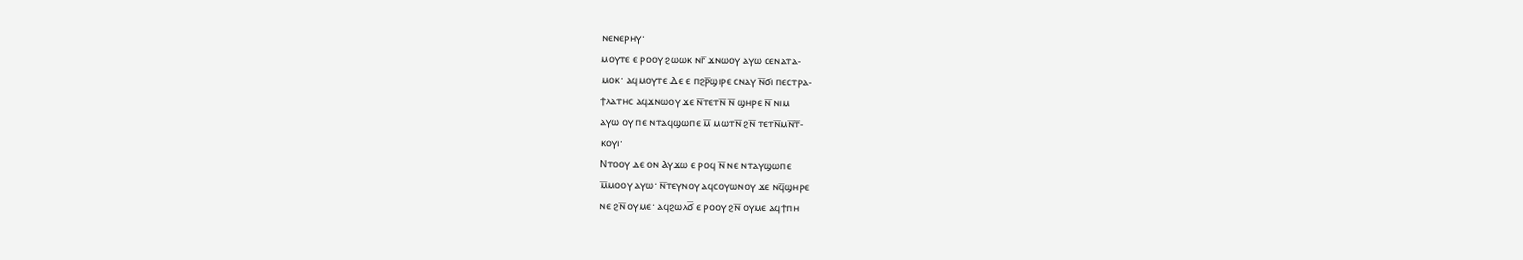ⲛⲉⲛⲉⲣⲏⲩ·
ⲙⲟⲩⲧⲉ ⲉ ⲣⲟⲟⲩ ϩⲱⲱⲕ ⲛⲅ̅ ϫⲛⲱⲟⲩ ⲁⲩⲱ ⲥⲉⲛⲁⲧⲁ‐
ⲙⲟⲕ· ⲁϥⲙⲟⲩⲧⲉ Ⲇⲉ ⲉ ⲡϩⲣ̅ϣⲓⲣⲉ ⲥⲛⲁⲩ ⲛ̅ϭⲓ ⲡⲉⲥⲧⲣⲁ‐
ϯⲗⲁⲧⲏⲥ ⲁϥϫⲛⲱⲟⲩ ϫⲉ ⲛ̅ⲧⲉⲧⲛ̅ ⲛ̅ ϣⲏⲣⲉ ⲛ̅ ⲛⲓⲙ
ⲁⲩⲱ ⲟⲩ ⲡⲉ ⲛⲧⲁϥϣⲱⲡⲉ ⲙ̅ ⲙⲱⲧⲛ̅ ϩⲛ̅ ⲧⲉⲧⲛ̅ⲙⲛ̅ⲧ̅‐
ⲕⲟⲩⲓ·
Ⲛⲧⲟⲟⲩ ⲇⲉ ⲟⲛ Ⲁⲩϫⲱ ⲉ ⲣⲟϥ ⲛ̅ ⲛⲉ ⲛⲧⲁⲩϣⲱⲡⲉ
ⲙ̅ⲙⲟⲟⲩ ⲁⲩⲱ· ⲛ̅ⲧⲉⲩⲛⲟⲩ ⲁϥⲥⲟⲩⲱⲛⲟⲩ ϫⲉ ⲛϥ̅ϣⲏⲣⲉ
ⲛⲉ ϩⲛ̅ ⲟⲩⲙⲉ· ⲁϥϩⲱⲗϭ̅ ⲉ ⲣⲟⲟⲩ ϩⲛ̅ ⲟⲩⲙⲉ ⲁϥϯⲡⲏ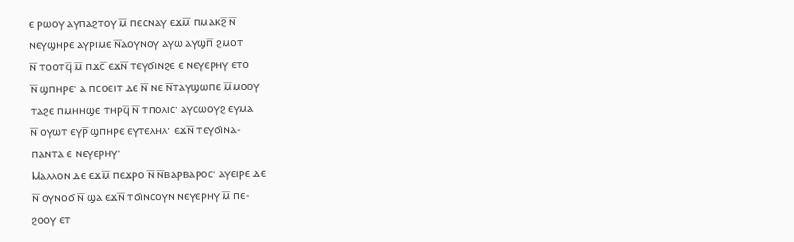ⲉ ⲣⲱⲟⲩ ⲁⲩⲡⲁϩⲧⲟⲩ ⲙ̅ ⲡⲉⲥⲛⲁⲩ ⲉϫⲙ̅ ⲡⲙⲁⲕϩ̅ ⲛ̅
ⲛⲉⲩϣⲏⲣⲉ ⲁⲩⲣⲓⲙⲉ ⲛ̅ⲁⲟⲩⲛⲟⲩ ⲁⲩⲱ ⲁⲩϣⲡ̅ ϩⲙⲟⲧ
ⲛ̅ ⲧⲟⲟⲧϥ̅ ⲙ̅ ⲡϫⲥ̅ ⲉϫⲛ̅ ⲧⲉⲩϭⲓⲛϩⲉ ⲉ ⲛⲉⲩⲉⲣⲏⲩ ⲉⲧⲟ
ⲛ̅ ϣⲡⲏⲣⲉ· ⲁ ⲡⲥⲟⲉⲓⲧ ⲇⲉ ⲛ̅ ⲛⲉ ⲛ̅ⲧⲁⲩϣⲱⲡⲉ ⲙ̅ⲙⲟⲟⲩ
ⲧⲁϩⲉ ⲡⲙⲏⲏϣⲉ ⲧⲏⲣϥ̅ ⲛ̅ ⲧⲡⲟⲗⲓⲥ· ⲁⲩⲥⲱⲟⲩϩ ⲉⲩⲙⲁ
ⲛ̅ ⲟⲩⲱⲧ ⲉⲩⲣ̅ ϣⲡⲏⲣⲉ ⲉⲩⲧⲉⲗⲏⲗ· ⲉϫⲛ̅ ⲧⲉⲩϭⲓⲛⲁ‐
ⲡⲁⲛⲧⲁ ⲉ ⲛⲉⲩⲉⲣⲏⲩ·
Ⲙⲁⲗⲗⲟⲛ ⲇⲉ ⲉϫⲙ̅ ⲡⲉϫⲣⲟ ⲛ̅ ⲛ̅ⲃⲁⲣⲃⲁⲣⲟⲥ· ⲁⲩⲉⲓⲣⲉ ⲇⲉ
ⲛ̅ ⲟⲩⲛⲟϭ ⲛ̅ ϣⲁ ⲉϫⲛ̅ ⲧϭⲓⲛⲥⲟⲩⲛ ⲛⲉⲩⲉⲣⲏⲩ ⲙ̅ ⲡⲉ‐
ϩⲟⲟⲩ ⲉⲧ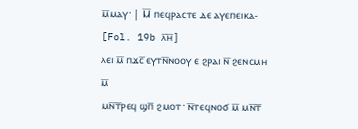ⲙ̅ⲙⲁⲩ· | Ⲙ̅ ⲡⲉϥⲣⲁⲥⲧⲉ ⲇⲉ ⲁⲩⲉⲡⲉⲓⲕⲁ‐ [Fol. 19b ⲗ̅ⲏ̅]
ⲗⲉⲓ ⲙ̅ ⲡϫⲥ̅ ⲉⲩⲧⲛ̅ⲛⲟⲟⲩ ⲉ ϩⲣⲁⲓ ⲛ̅ ϩⲉⲛⲥⲙⲏ ⲙ̅
ⲙⲛ̅ⲧ̅ⲣⲉϥ ϣⲡ̅ ϩⲙⲟⲧ· ⲛ̅ⲧⲉϥⲛⲟϭ ⲙ̅ ⲙⲛ̅ⲧ̅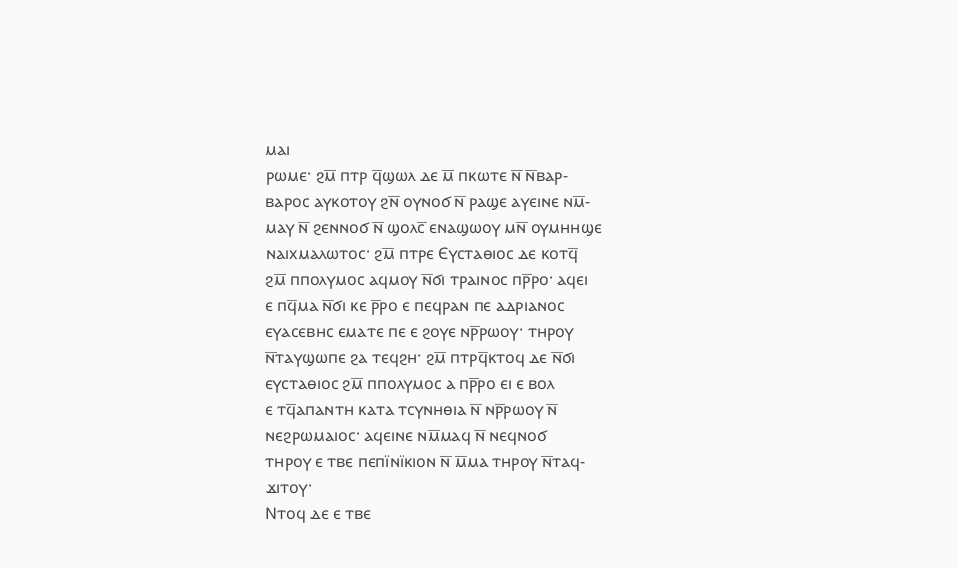ⲙⲁⲓ
ⲣⲱⲙⲉ· ϩⲙ̅ ⲡⲧⲣ ϥ̅ϣⲱⲗ ⲇⲉ ⲙ̅ ⲡⲕⲱⲧⲉ ⲛ̅ ⲛ̅ⲃⲁⲣ‐
ⲃⲁⲣⲟⲥ ⲁⲩⲕⲟⲧⲟⲩ ϩⲛ̅ ⲟⲩⲛⲟϭ ⲛ̅ ⲣⲁϣⲉ ⲁⲩⲉⲓⲛⲉ ⲛⲙ̅‐
ⲙⲁⲩ ⲛ̅ ϩⲉⲛⲛⲟϭ ⲛ̅ ϣⲟⲗⲥ̅ ⲉⲛⲁϣⲱⲟⲩ ⲙⲛ̅ ⲟⲩⲙⲏⲏϣⲉ
ⲛⲁⲓⲭⲙⲁⲗⲱⲧⲟⲥ· ϩⲙ̅ ⲡⲧⲣⲉ Ⲉⲩⲥⲧⲁⲑⲓⲟⲥ ⲇⲉ ⲕⲟⲧϥ̅
ϩⲙ̅ ⲡⲡⲟⲗⲩⲙⲟⲥ ⲁϥⲙⲟⲩ ⲛ̅ϭⲓ ⲧⲣⲁⲓⲛⲟⲥ ⲡⲣ̅ⲣⲟ· ⲁϥⲉⲓ
ⲉ ⲡϥ̅ⲙⲁ ⲛ̅ϭⲓ ⲕⲉ ⲣ̅ⲣⲟ ⲉ ⲡⲉϥⲣⲁⲛ ⲡⲉ ⲁⲇⲣⲓⲁⲛⲟⲥ
ⲉⲩⲁⲥⲉⲃⲏⲥ ⲉⲙⲁⲧⲉ ⲡⲉ ⲉ ϩⲟⲩⲉ ⲛⲣ̅ⲣⲱⲟⲩ· ⲧⲏⲣⲟⲩ
ⲛ̅ⲧⲁⲩϣⲱⲡⲉ ϩⲁ ⲧⲉϥϩⲏ· ϩⲙ̅ ⲡⲧⲣϥ̅ⲕⲧⲟϥ ⲇⲉ ⲛ̅ϭⲓ
ⲉⲩⲥⲧⲁⲑⲓⲟⲥ ϩⲙ̅ ⲡⲡⲟⲗⲩⲙⲟⲥ ⲁ ⲡⲣ̅ⲣⲟ ⲉⲓ ⲉ ⲃⲟⲗ
ⲉ ⲧϥ̅ⲁⲡⲁⲛⲧⲏ ⲕⲁⲧⲁ ⲧⲥⲩⲛⲏⲑⲓⲁ ⲛ̅ ⲛⲣ̅ⲣⲱⲟⲩ ⲛ̅
ⲛⲉϩⲣⲱⲙⲁⲓⲟⲥ· ⲁϥⲉⲓⲛⲉ ⲛⲙ̅ⲙⲁϥ ⲛ̅ ⲛⲉϥⲛⲟϭ
ⲧⲏⲣⲟⲩ ⲉ ⲧⲃⲉ ⲡⲉⲡⲓ̈ⲛⲓ̈ⲕⲓⲟⲛ ⲛ̅ ⲙ̅ⲙⲁ ⲧⲏⲣⲟⲩ ⲛ̅ⲧⲁϥ‐
ϫⲓⲧⲟⲩ·
Ⲛⲧⲟϥ ⲇⲉ ⲉ ⲧⲃⲉ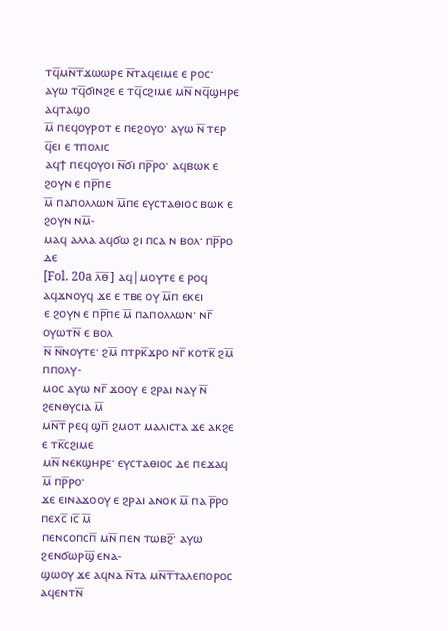ⲧϥ̅ⲙⲛ̅ⲧ̅ϫⲱⲱⲣⲉ ⲛ̅ⲧⲁϥⲉⲓⲙⲉ ⲉ ⲣⲟⲥ·
ⲁⲩⲱ ⲧϥ̅ϭⲓⲛϩⲉ ⲉ ⲧϥ̅ⲥϩⲓⲙⲉ ⲙⲛ̅ ⲛϥ̅ϣⲏⲣⲉ ⲁϥⲧⲁϣⲟ
ⲙ̅ ⲡⲉϥⲟⲩⲣⲟⲧ ⲉ ⲡⲉϩⲟⲩⲟ· ⲁⲩⲱ ⲛ̅ ⲧⲉⲣ ϥ̅ⲉⲓ ⲉ ⲧⲡⲟⲗⲓⲥ
ⲁϥϯ ⲡⲉϥⲟⲩⲟⲓ ⲛ̅ϭⲓ ⲡⲣ̅ⲣⲟ· ⲁϥⲃⲱⲕ ⲉ ϩⲟⲩⲛ ⲉ ⲡⲣ̅ⲡⲉ
ⲙ̅ ⲡⲁⲡⲟⲗⲗⲱⲛ ⲙ̅ⲡⲉ ⲉⲩⲥⲧⲁⲑⲓⲟⲥ ⲃⲱⲕ ⲉ ϩⲟⲩⲛ ⲛⲙ̅‐
ⲙⲁϥ ⲁⲗⲗⲁ ⲁϥϭⲱ ϩⲓ ⲡⲥⲁ ⲛ ⲃⲟⲗ· ⲡⲣ̅ⲣⲟ ⲇⲉ
[Fol. 20a ⲗ̅ⲑ̅] ⲁϥ|ⲙⲟⲩⲧⲉ ⲉ ⲣⲟϥ ⲁϥϫⲛⲟⲩϥ ϫⲉ ⲉ ⲧⲃⲉ ⲟⲩ ⲙ̅ⲡ ⲉⲕⲉⲓ
ⲉ ϩⲟⲩⲛ ⲉ ⲡⲣ̅ⲡⲉ ⲙ̅ ⲡⲁⲡⲟⲗⲗⲱⲛ· ⲛⲅ̅ ⲟⲩⲱⲧⲛ̅ ⲉ ⲃⲟⲗ
ⲛ̅ ⲛ̅ⲛⲟⲩⲧⲉ· ϩⲙ̅ ⲡⲧⲣⲕ̅ϫⲣⲟ ⲛⲅ̅ ⲕⲟⲧⲕ̅ ϩⲙ̅ ⲡⲡⲟⲗⲩ‐
ⲙⲟⲥ ⲁⲩⲱ ⲛⲅ̅ ϫⲟⲟⲩ ⲉ ϩⲣⲁⲓ ⲛⲁⲩ ⲛ̅ ϩⲉⲛⲑⲩⲥⲓⲁ ⲙ̅
ⲙⲛ̅ⲧ̅ ⲣⲉϥ ϣⲡ̅ ϩⲙⲟⲧ ⲙⲁⲗⲓⲥⲧⲁ ϫⲉ ⲁⲕϩⲉ ⲉ ⲧⲕ̅ⲥϩⲓⲙⲉ
ⲙⲛ̅ ⲛⲉⲕϣⲏⲣⲉ· ⲉⲩⲥⲧⲁⲑⲓⲟⲥ ⲇⲉ ⲡⲉϫⲁϥ ⲙ̅ ⲡⲣ̅ⲣⲟ·
ϫⲉ ⲉⲓⲛⲁϫⲟⲟⲩ ⲉ ϩⲣⲁⲓ ⲁⲛⲟⲕ ⲙ̅ ⲡⲁ ⲣ̅ⲣⲟ ⲡⲉⲭⲥ̅ ⲓⲥ̅ ⲙ̅
ⲡⲉⲛⲥⲟⲡⲥⲡ̅ ⲙⲛ̅ ⲡⲉⲛ ⲧⲱⲃϩ̅· ⲁⲩⲱ ϩⲉⲛϭⲱⲣϣ̅ ⲉⲛⲁ‐
ϣⲱⲟⲩ ϫⲉ ⲁϥⲛⲁ ⲛ̅ⲧⲁ ⲙⲛ̅ⲧ̅ⲧⲁⲗⲉⲡⲟⲣⲟⲥ ⲁϥⲉⲛⲧⲛ̅